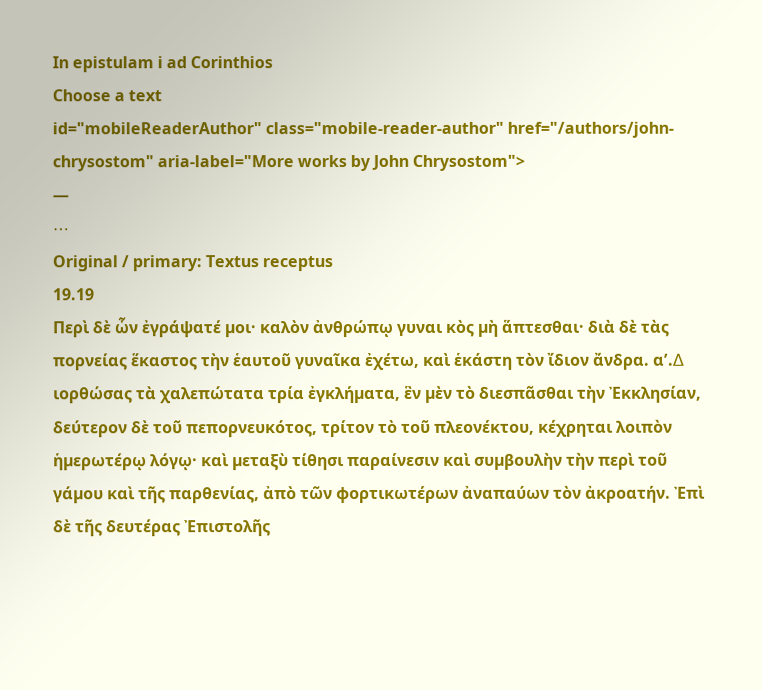In epistulam i ad Corinthios
Choose a text
id="mobileReaderAuthor" class="mobile-reader-author" href="/authors/john-chrysostom" aria-label="More works by John Chrysostom">
—
⋯
Original / primary: Textus receptus
19.19
Περὶ δὲ ὧν ἐγράψατέ µοι· καλὸν ἀνθρώπῳ γυναι κὸς µὴ ἅπτεσθαι· διὰ δὲ τὰς πορνείας ἕκαστος τὴν ἑαυτοῦ γυναῖκα ἐχέτω, καὶ ἑκάστη τὸν ἴδιον ἄνδρα. αʹ.∆ ιορθώσας τὰ χαλεπώτατα τρία ἐγκλήµατα, ἓν µὲν τὸ διεσπᾶσθαι τὴν Ἐκκλησίαν, δεύτερον δὲ τοῦ πεπορνευκότος, τρίτον τὸ τοῦ πλεονέκτου, κέχρηται λοιπὸν ἡµερωτέρῳ λόγῳ· καὶ µεταξὺ τίθησι παραίνεσιν καὶ συµβουλὴν τὴν περὶ τοῦ γάµου καὶ τῆς παρθενίας, ἀπὸ τῶν φορτικωτέρων ἀναπαύων τὸν ἀκροατήν. Ἐπὶ δὲ τῆς δευτέρας Ἐπιστολῆς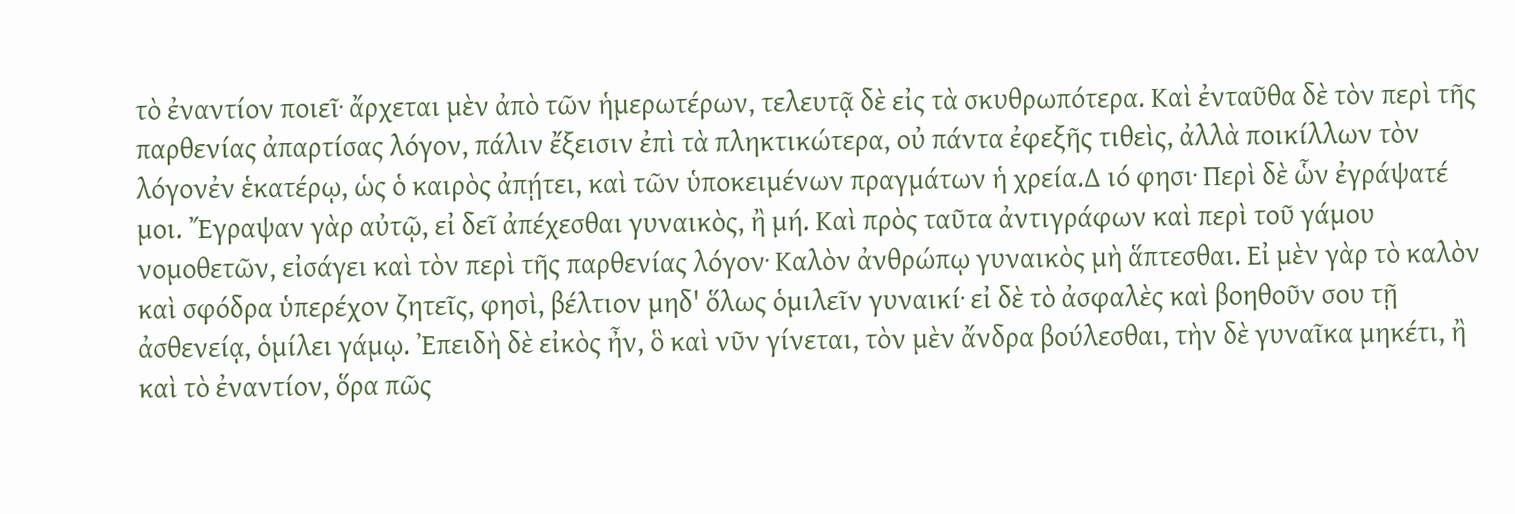τὸ ἐναντίον ποιεῖ· ἄρχεται µὲν ἀπὸ τῶν ἡµερωτέρων, τελευτᾷ δὲ εἰς τὰ σκυθρωπότερα. Καὶ ἐνταῦθα δὲ τὸν περὶ τῆς παρθενίας ἀπαρτίσας λόγον, πάλιν ἔξεισιν ἐπὶ τὰ πληκτικώτερα, οὐ πάντα ἐφεξῆς τιθεὶς, ἀλλὰ ποικίλλων τὸν λόγονἐν ἑκατέρῳ, ὡς ὁ καιρὸς ἀπῄτει, καὶ τῶν ὑποκειµένων πραγµάτων ἡ χρεία.∆ ιό φησι· Περὶ δὲ ὧν ἐγράψατέ µοι. Ἔγραψαν γὰρ αὐτῷ, εἰ δεῖ ἀπέχεσθαι γυναικὸς, ἢ µή. Καὶ πρὸς ταῦτα ἀντιγράφων καὶ περὶ τοῦ γάµου νοµοθετῶν, εἰσάγει καὶ τὸν περὶ τῆς παρθενίας λόγον· Καλὸν ἀνθρώπῳ γυναικὸς µὴ ἅπτεσθαι. Εἰ µὲν γὰρ τὸ καλὸν καὶ σφόδρα ὑπερέχον ζητεῖς, φησὶ, βέλτιον µηδ' ὅλως ὁµιλεῖν γυναικί· εἰ δὲ τὸ ἀσφαλὲς καὶ βοηθοῦν σου τῇ ἀσθενείᾳ, ὁµίλει γάµῳ. Ἐπειδὴ δὲ εἰκὸς ἦν, ὃ καὶ νῦν γίνεται, τὸν µὲν ἄνδρα βούλεσθαι, τὴν δὲ γυναῖκα µηκέτι, ἢ καὶ τὸ ἐναντίον, ὅρα πῶς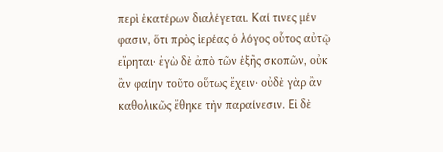περὶ ἑκατέρων διαλέγεται. Καί τινες µέν φασιν, ὅτι πρὸς ἱερέας ὁ λόγος οὗτος αὐτῷ εἴρηται· ἐγὼ δὲ ἀπὸ τῶν ἑξῆς σκοπῶν, οὐκ ἂν φαίην τοῦτο οὕτως ἔχειν· οὐδὲ γὰρ ἂν καθολικῶς ἔθηκε τὴν παραίνεσιν. Εἰ δὲ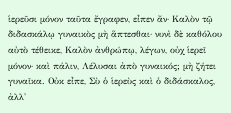ἱερεῦσι µόνον ταῦτα ἔγραφεν, εἶπεν ἄν· Καλὸν τῷ διδασκάλῳ γυναικὸς µὴ ἅπτεσθαι· νυνὶ δὲ καθόλου αὐτὸ τέθεικε, Καλὸν ἀνθρώπῳ, λέγων, οὐχ ἱερεῖ µόνον· καὶ πάλιν, Λέλυσαι ἀπὸ γυναικός; µὴ ζήτει γυναῖκα. Οὐκ εἶπε, Σὺ ὁ ἱερεὺς καὶ ὁ διδάσκαλος, ἀλλ'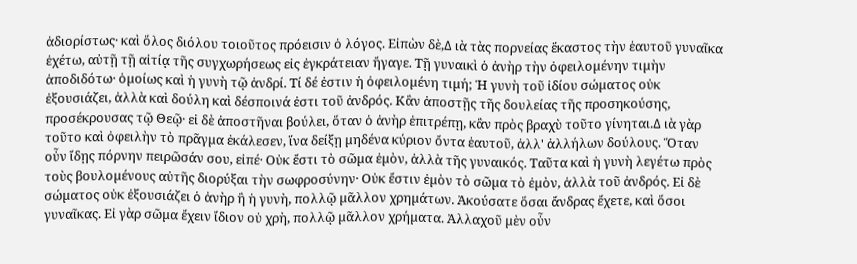ἀδιορίστως· καὶ ὅλος διόλου τοιοῦτος πρόεισιν ὁ λόγος. Εἰπὼν δὲ,∆ ιὰ τὰς πορνείας ἕκαστος τὴν ἑαυτοῦ γυναῖκα ἐχέτω, αὐτῇ τῇ αἰτίᾳ τῆς συγχωρήσεως εἰς ἐγκράτειαν ἤγαγε. Τῇ γυναικὶ ὁ ἀνὴρ τὴν ὀφειλοµένην τιµὴν ἀποδιδότω· ὁµοίως καὶ ἡ γυνὴ τῷ ἀνδρί. Τί δέ ἐστιν ἡ ὀφειλοµένη τιµή; Ἡ γυνὴ τοῦ ἰδίου σώµατος οὐκ ἐξουσιάζει, ἀλλὰ καὶ δούλη καὶ δέσποινά ἐστι τοῦ ἀνδρός. Κἂν ἀποστῇς τῆς δουλείας τῆς προσηκούσης, προσέκρουσας τῷ Θεῷ· εἰ δὲ ἀποστῆναι βούλει, ὅταν ὁ ἀνὴρ ἐπιτρέπῃ, κἂν πρὸς βραχὺ τοῦτο γίνηται.∆ ιὰ γὰρ τοῦτο καὶ ὀφειλὴν τὸ πρᾶγµα ἐκάλεσεν, ἵνα δείξῃ µηδένα κύριον ὄντα ἑαυτοῦ, ἀλλ' ἀλλήλων δούλους. Ὅταν οὖν ἴδῃς πόρνην πειρῶσάν σου, εἰπέ· Οὐκ ἔστι τὸ σῶµα ἐµὸν, ἀλλὰ τῆς γυναικός. Ταῦτα καὶ ἡ γυνὴ λεγέτω πρὸς τοὺς βουλοµένους αὐτῆς διορύξαι τὴν σωφροσύνην· Οὐκ ἔστιν ἐµὸν τὸ σῶµα τὸ ἐµὸν, ἀλλὰ τοῦ ἀνδρός. Εἰ δὲ σώµατος οὐκ ἐξουσιάζει ὁ ἀνὴρ ἢ ἡ γυνὴ, πολλῷ µᾶλλον χρηµάτων. Ἀκούσατε ὅσαι ἄνδρας ἔχετε, καὶ ὅσοι γυναῖκας. Εἰ γὰρ σῶµα ἔχειν ἴδιον οὐ χρὴ, πολλῷ µᾶλλον χρήµατα. Ἀλλαχοῦ µὲν οὖν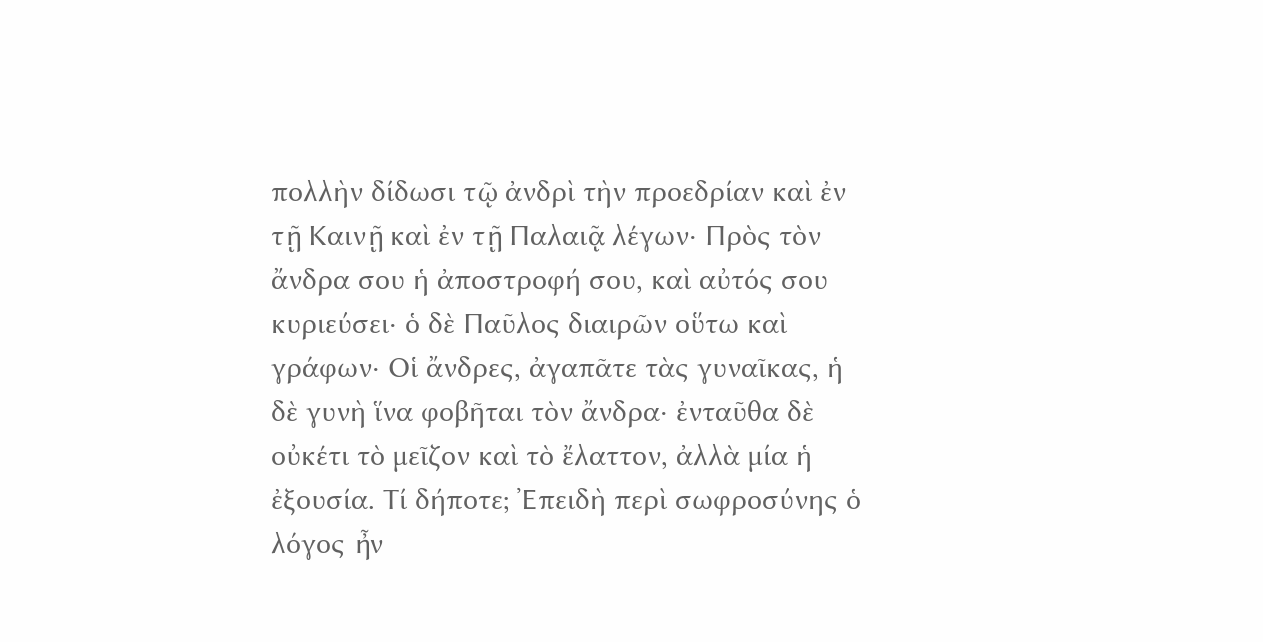πολλὴν δίδωσι τῷ ἀνδρὶ τὴν προεδρίαν καὶ ἐν τῇ Καινῇ καὶ ἐν τῇ Παλαιᾷ λέγων· Πρὸς τὸν ἄνδρα σου ἡ ἀποστροφή σου, καὶ αὐτός σου κυριεύσει· ὁ δὲ Παῦλος διαιρῶν οὕτω καὶ γράφων· Οἱ ἄνδρες, ἀγαπᾶτε τὰς γυναῖκας, ἡ δὲ γυνὴ ἵνα φοβῆται τὸν ἄνδρα· ἐνταῦθα δὲ οὐκέτι τὸ µεῖζον καὶ τὸ ἔλαττον, ἀλλὰ µία ἡ ἐξουσία. Τί δήποτε; Ἐπειδὴ περὶ σωφροσύνης ὁ λόγος ἦν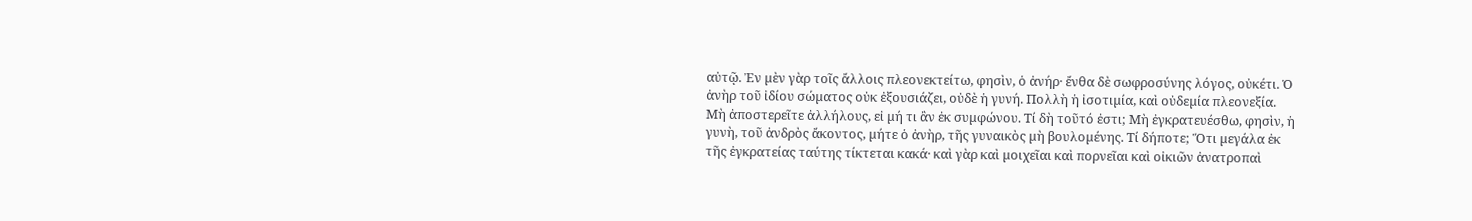αὐτῷ. Ἐν µὲν γὰρ τοῖς ἄλλοις πλεονεκτείτω, φησὶν, ὁ ἀνήρ· ἔνθα δὲ σωφροσύνης λόγος, οὐκέτι. Ὁ ἀνὴρ τοῦ ἰδίου σώµατος οὐκ ἐξουσιάζει, οὐδὲ ἡ γυνή. Πολλὴ ἡ ἰσοτιµία, καὶ οὐδεµία πλεονεξία. Μὴ ἀποστερεῖτε ἀλλήλους, εἰ µή τι ἂν ἐκ συµφώνου. Τί δὴ τοῦτό ἐστι; Μὴ ἐγκρατευέσθω, φησὶν, ἡ γυνὴ, τοῦ ἀνδρὸς ἄκοντος, µήτε ὁ ἀνὴρ, τῆς γυναικὸς µὴ βουλοµένης. Τί δήποτε; Ὅτι µεγάλα ἐκ τῆς ἐγκρατείας ταύτης τίκτεται κακά· καὶ γὰρ καὶ µοιχεῖαι καὶ πορνεῖαι καὶ οἰκιῶν ἀνατροπαὶ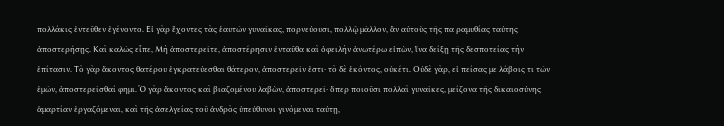πολλάκις ἐντεῦθεν ἐγένοντο. Εἰ γὰρ ἔχοντες τὰς ἑαυτῶν γυναῖκας, πορνεύουσι, πολλῷ µᾶλλον, ἂν αὐτοὺς τῆς πα ραµυθίας ταύτης ἀποστερήσῃς. Καὶ καλῶς εἶπε, Μὴ ἀποστερεῖτε, ἀποστέρησιν ἐνταῦθα καὶ ὀφειλὴν ἀνωτέρω εἰπὼν, ἵνα δείξῃ τῆς δεσποτείας τὴν ἐπίτασιν. Τὸ γὰρ ἄκοντος θατέρου ἐγκρατεύεσθαι θάτερον, ἀποστερεῖν ἐστι· τὸ δὲ ἑκόντος, οὐκέτι. Οὐδὲ γὰρ, εἰ πείσας µε λάβοις τι τῶν ἐµῶν, ἀποστερεῖσθαί φηµι. Ὁ γὰρ ἄκοντος καὶ βιαζοµένου λαβὼν, ἀποστερεῖ· ὅπερ ποιοῦσι πολλαὶ γυναῖκες, µείζονα τῆς δικαιοσύνης ἁµαρτίαν ἐργαζόµεναι, καὶ τῆς ἀσελγείας τοῦ ἀνδρὸς ὑπεύθυνοι γινόµεναι ταύτῃ,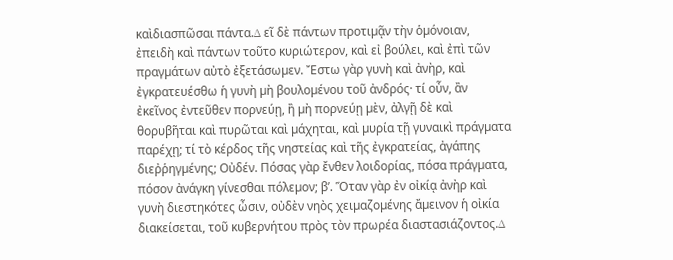καὶδιασπῶσαι πάντα.∆ εῖ δὲ πάντων προτιµᾷν τὴν ὁµόνοιαν, ἐπειδὴ καὶ πάντων τοῦτο κυριώτερον, καὶ εἰ βούλει, καὶ ἐπὶ τῶν πραγµάτων αὐτὸ ἐξετάσωµεν. Ἔστω γὰρ γυνὴ καὶ ἀνὴρ, καὶ ἐγκρατευέσθω ἡ γυνὴ µὴ βουλοµένου τοῦ ἀνδρός· τί οὖν, ἂν ἐκεῖνος ἐντεῦθεν πορνεύῃ, ἢ µὴ πορνεύῃ µὲν, ἀλγῇ δὲ καὶ θορυβῆται καὶ πυρῶται καὶ µάχηται, καὶ µυρία τῇ γυναικὶ πράγµατα παρέχῃ; τί τὸ κέρδος τῆς νηστείας καὶ τῆς ἐγκρατείας, ἀγάπης διεῤῥηγµένης; Οὐδέν. Πόσας γὰρ ἔνθεν λοιδορίας, πόσα πράγµατα, πόσον ἀνάγκη γίνεσθαι πόλεµον; βʹ. Ὅταν γὰρ ἐν οἰκίᾳ ἀνὴρ καὶ γυνὴ διεστηκότες ὦσιν, οὐδὲν νηὸς χειµαζοµένης ἄµεινον ἡ οἰκία διακείσεται, τοῦ κυβερνήτου πρὸς τὸν πρωρέα διαστασιάζοντος.∆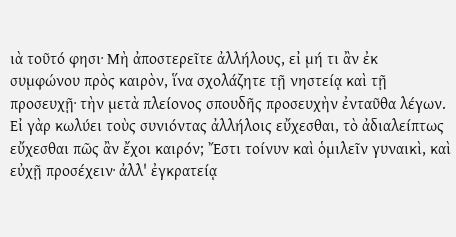ιὰ τοῦτό φησι· Μὴ ἀποστερεῖτε ἀλλήλους, εἰ µή τι ἂν ἐκ συµφώνου πρὸς καιρὸν, ἵνα σχολάζητε τῇ νηστείᾳ καὶ τῇ προσευχῇ· τὴν µετὰ πλείονος σπουδῆς προσευχὴν ἐνταῦθα λέγων. Εἰ γὰρ κωλύει τοὺς συνιόντας ἀλλήλοις εὔχεσθαι, τὸ ἀδιαλείπτως εὔχεσθαι πῶς ἂν ἔχοι καιρόν; Ἔστι τοίνυν καὶ ὁµιλεῖν γυναικὶ, καὶ εὐχῇ προσέχειν· ἀλλ' ἐγκρατείᾳ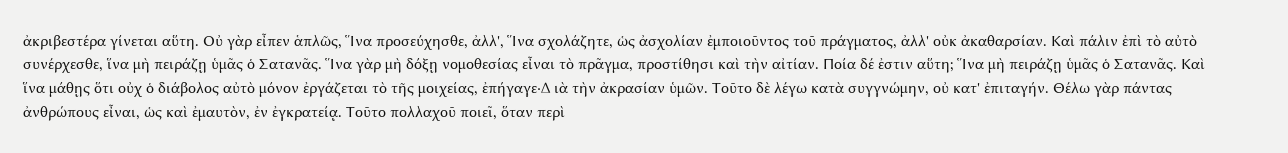ἀκριβεστέρα γίνεται αὕτη. Οὐ γὰρ εἶπεν ἁπλῶς, Ἵνα προσεύχησθε, ἀλλ', Ἵνα σχολάζητε, ὡς ἀσχολίαν ἐµποιοῦντος τοῦ πράγµατος, ἀλλ' οὐκ ἀκαθαρσίαν. Καὶ πάλιν ἐπὶ τὸ αὐτὸ συνέρχεσθε, ἵνα µὴ πειράζῃ ὑµᾶς ὁ Σατανᾶς. Ἵνα γὰρ µὴ δόξῃ νοµοθεσίας εἶναι τὸ πρᾶγµα, προστίθησι καὶ τὴν αἰτίαν. Ποία δέ ἐστιν αὕτη; Ἵνα µὴ πειράζῃ ὑµᾶς ὁ Σατανᾶς. Καὶ ἵνα µάθῃς ὅτι οὐχ ὁ διάβολος αὐτὸ µόνον ἐργάζεται τὸ τῆς µοιχείας, ἐπήγαγε·∆ ιὰ τὴν ἀκρασίαν ὑµῶν. Τοῦτο δὲ λέγω κατὰ συγγνώµην, οὐ κατ' ἐπιταγήν. Θέλω γὰρ πάντας ἀνθρώπους εἶναι, ὡς καὶ ἐµαυτὸν, ἐν ἐγκρατείᾳ. Τοῦτο πολλαχοῦ ποιεῖ, ὅταν περὶ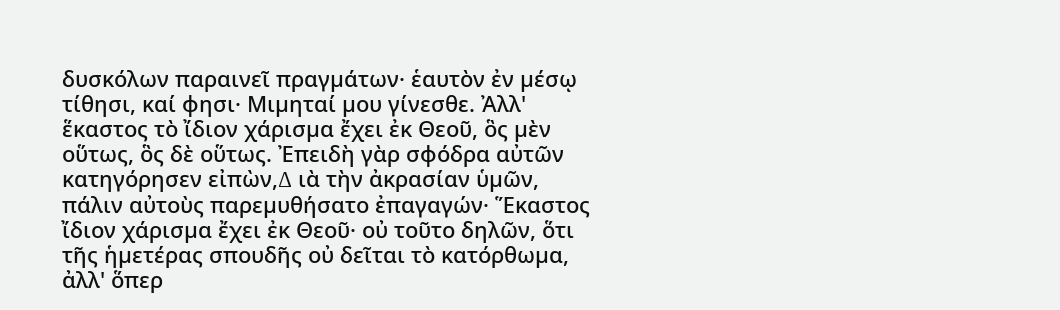δυσκόλων παραινεῖ πραγµάτων· ἑαυτὸν ἐν µέσῳ τίθησι, καί φησι· Μιµηταί µου γίνεσθε. Ἀλλ' ἕκαστος τὸ ἴδιον χάρισµα ἔχει ἐκ Θεοῦ, ὃς µὲν οὕτως, ὃς δὲ οὕτως. Ἐπειδὴ γὰρ σφόδρα αὐτῶν κατηγόρησεν εἰπὼν,∆ ιὰ τὴν ἀκρασίαν ὑµῶν, πάλιν αὐτοὺς παρεµυθήσατο ἐπαγαγών· Ἕκαστος ἴδιον χάρισµα ἔχει ἐκ Θεοῦ· οὐ τοῦτο δηλῶν, ὅτι τῆς ἡµετέρας σπουδῆς οὐ δεῖται τὸ κατόρθωµα, ἀλλ' ὅπερ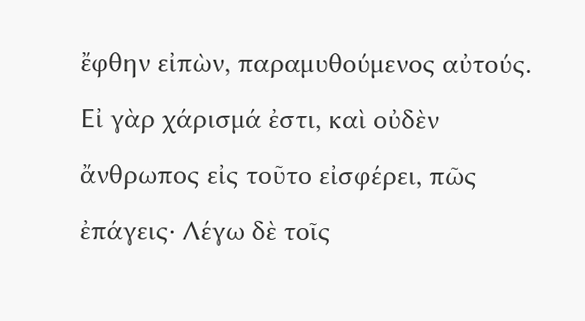ἔφθην εἰπὼν, παραµυθούµενος αὐτούς. Εἰ γὰρ χάρισµά ἐστι, καὶ οὐδὲν ἄνθρωπος εἰς τοῦτο εἰσφέρει, πῶς ἐπάγεις· Λέγω δὲ τοῖς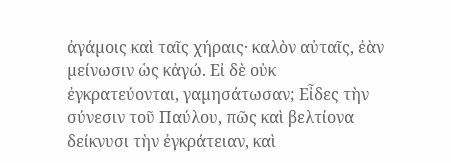ἀγάµοις καὶ ταῖς χήραις· καλὸν αὐταῖς, ἐὰν µείνωσιν ὡς κἀγώ. Εἰ δὲ οὐκ ἐγκρατεύονται, γαµησάτωσαν; Εἶδες τὴν σύνεσιν τοῦ Παύλου, πῶς καὶ βελτίονα δείκνυσι τὴν ἐγκράτειαν, καὶ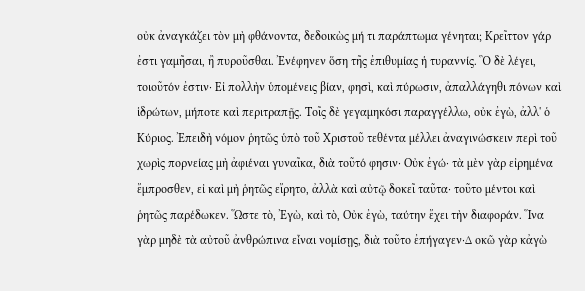οὐκ ἀναγκάζει τὸν µὴ φθάνοντα, δεδοικὼς µή τι παράπτωµα γένηται; Κρεῖττον γάρ ἐστι γαµῆσαι, ἢ πυροῦσθαι. Ἐνέφηνεν ὅση τῆς ἐπιθυµίας ἡ τυραννίς. Ὃ δὲ λέγει, τοιοῦτόν ἐστιν· Εἰ πολλὴν ὑποµένεις βίαν, φησὶ, καὶ πύρωσιν, ἀπαλλάγηθι πόνων καὶ ἱδρώτων, µήποτε καὶ περιτραπῇς. Τοῖς δὲ γεγαµηκόσι παραγγέλλω, οὐκ ἐγὼ, ἀλλ' ὁ Κύριος. Ἐπειδὴ νόµον ῥητῶς ὑπὸ τοῦ Χριστοῦ τεθέντα µέλλει ἀναγινώσκειν περὶ τοῦ χωρὶς πορνείας µὴ ἀφιέναι γυναῖκα, διὰ τοῦτό φησιν· Οὐκ ἐγώ· τὰ µὲν γὰρ εἰρηµένα ἔµπροσθεν, εἰ καὶ µὴ ῥητῶς εἴρητο, ἀλλὰ καὶ αὐτῷ δοκεῖ ταῦτα· τοῦτο µέντοι καὶ ῥητῶς παρέδωκεν. Ὥστε τὸ, Ἐγὼ, καὶ τὸ, Οὐκ ἐγὼ, ταύτην ἔχει τὴν διαφοράν. Ἵνα γὰρ µηδὲ τὰ αὐτοῦ ἀνθρώπινα εἶναι νοµίσῃς, διὰ τοῦτο ἐπήγαγεν·∆ οκῶ γὰρ κἀγὼ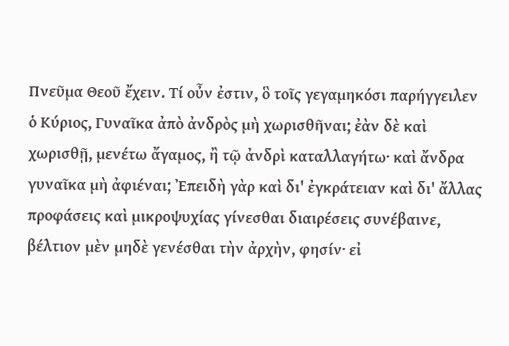Πνεῦµα Θεοῦ ἔχειν. Τί οὖν ἐστιν, ὃ τοῖς γεγαµηκόσι παρήγγειλεν ὁ Κύριος, Γυναῖκα ἀπὸ ἀνδρὸς µὴ χωρισθῆναι; ἐὰν δὲ καὶ χωρισθῇ, µενέτω ἄγαµος, ἢ τῷ ἀνδρὶ καταλλαγήτω· καὶ ἄνδρα γυναῖκα µὴ ἀφιέναι; Ἐπειδὴ γὰρ καὶ δι' ἐγκράτειαν καὶ δι' ἄλλας προφάσεις καὶ µικροψυχίας γίνεσθαι διαιρέσεις συνέβαινε, βέλτιον µὲν µηδὲ γενέσθαι τὴν ἀρχὴν, φησίν· εἰ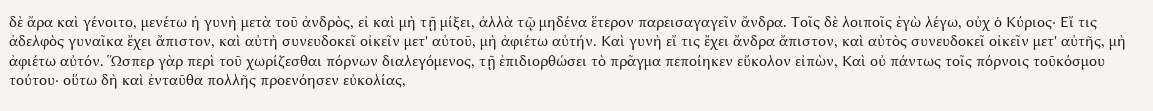δὲ ἄρα καὶ γένοιτο, µενέτω ἡ γυνὴ µετὰ τοῦ ἀνδρὸς, εἰ καὶ µὴ τῇ µίξει, ἀλλὰ τῷ µηδένα ἕτερον παρεισαγαγεῖν ἄνδρα. Τοῖς δὲ λοιποῖς ἐγὼ λέγω, οὐχ ὁ Κύριος· Εἴ τις ἀδελφὸς γυναῖκα ἔχει ἄπιστον, καὶ αὐτὴ συνευδοκεῖ οἰκεῖν µετ' αὐτοῦ, µὴ ἀφιέτω αὐτήν. Καὶ γυνὴ εἴ τις ἔχει ἄνδρα ἄπιστον, καὶ αὐτὸς συνευδοκεῖ οἰκεῖν µετ' αὐτῆς, µὴ ἀφιέτω αὐτόν. Ὥσπερ γὰρ περὶ τοῦ χωρίζεσθαι πόρνων διαλεγόµενος, τῇ ἐπιδιορθώσει τὸ πρᾶγµα πεποίηκεν εὔκολον εἰπὼν, Καὶ οὐ πάντως τοῖς πόρνοις τοῦκόσµου τούτου· οὕτω δὴ καὶ ἐνταῦθα πολλῆς προενόησεν εὐκολίας,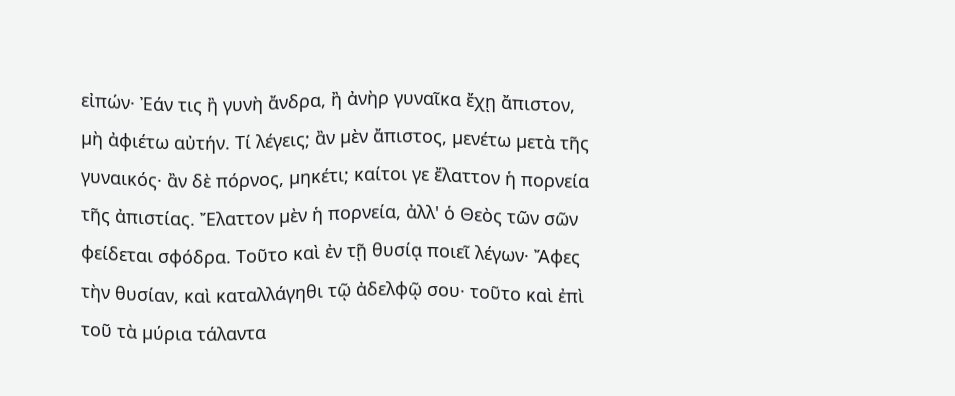εἰπών· Ἐάν τις ἢ γυνὴ ἄνδρα, ἢ ἀνὴρ γυναῖκα ἔχῃ ἄπιστον, µὴ ἀφιέτω αὐτήν. Τί λέγεις; ἂν µὲν ἄπιστος, µενέτω µετὰ τῆς γυναικός· ἂν δὲ πόρνος, µηκέτι; καίτοι γε ἔλαττον ἡ πορνεία τῆς ἀπιστίας. Ἔλαττον µὲν ἡ πορνεία, ἀλλ' ὁ Θεὸς τῶν σῶν φείδεται σφόδρα. Τοῦτο καὶ ἐν τῇ θυσίᾳ ποιεῖ λέγων· Ἄφες τὴν θυσίαν, καὶ καταλλάγηθι τῷ ἀδελφῷ σου· τοῦτο καὶ ἐπὶ τοῦ τὰ µύρια τάλαντα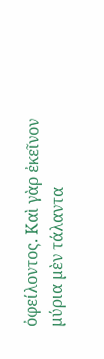ὀφείλοντος. Καὶ γὰρ ἐκεῖνον µύρια µὲν τάλαντα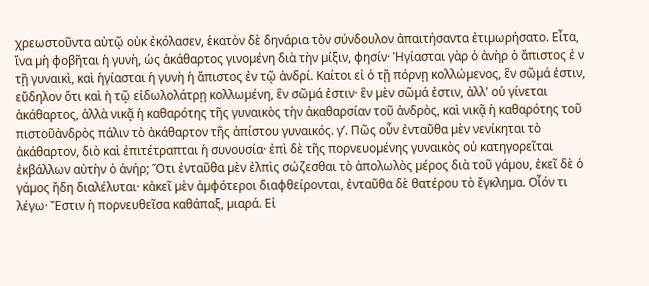χρεωστοῦντα αὐτῷ οὐκ ἐκόλασεν, ἑκατὸν δὲ δηνάρια τὸν σύνδουλον ἀπαιτήσαντα ἐτιµωρήσατο. Εἶτα, ἵνα µὴ φοβῆται ἡ γυνὴ, ὡς ἀκάθαρτος γινοµένη διὰ τὴν µίξιν, φησίν· Ἡγίασται γὰρ ὁ ἀνὴρ ὁ ἄπιστος ἐ ν τῇ γυναικὶ, καὶ ἡγίασται ἡ γυνὴ ἡ ἄπιστος ἐν τῷ ἀνδρί. Καίτοι εἰ ὁ τῇ πόρνῃ κολλώµενος, ἓν σῶµά ἐστιν, εὔδηλον ὅτι καὶ ἡ τῷ εἰδωλολάτρῃ κολλωµένη, ἓν σῶµά ἐστιν· ἓν µὲν σῶµά ἐστιν, ἀλλ' οὐ γίνεται ἀκάθαρτος, ἀλλὰ νικᾷ ἡ καθαρότης τῆς γυναικὸς τὴν ἀκαθαρσίαν τοῦ ἀνδρὸς, καὶ νικᾷ ἡ καθαρότης τοῦ πιστοῦἀνδρὸς πάλιν τὸ ἀκάθαρτον τῆς ἀπίστου γυναικός. γʹ. Πῶς οὖν ἐνταῦθα µὲν νενίκηται τὸ ἀκάθαρτον, διὸ καὶ ἐπιτέτραπται ἡ συνουσία· ἐπὶ δὲ τῆς πορνευοµένης γυναικὸς οὐ κατηγορεῖται ἐκβάλλων αὐτὴν ὁ ἀνήρ; Ὅτι ἐνταῦθα µὲν ἐλπὶς σώζεσθαι τὸ ἀπολωλὸς µέρος διὰ τοῦ γάµου, ἐκεῖ δὲ ὁ γάµος ἤδη διαλέλυται· κἀκεῖ µὲν ἀµφότεροι διαφθείρονται, ἐνταῦθα δὲ θατέρου τὸ ἔγκληµα. Οἷόν τι λέγω· Ἔστιν ἡ πορνευθεῖσα καθάπαξ, µιαρά. Εἰ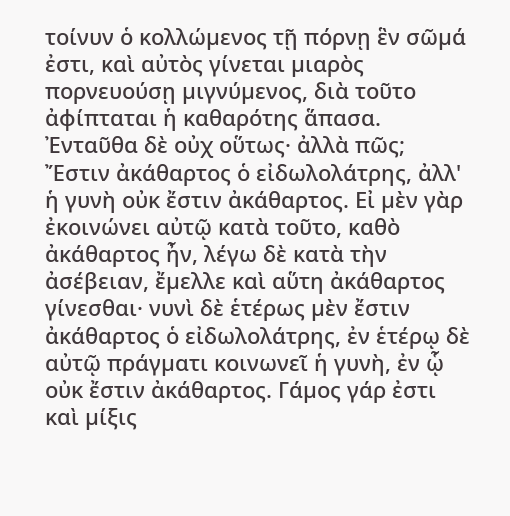τοίνυν ὁ κολλώµενος τῇ πόρνῃ ἓν σῶµά ἐστι, καὶ αὐτὸς γίνεται µιαρὸς πορνευούσῃ µιγνύµενος, διὰ τοῦτο ἀφίπταται ἡ καθαρότης ἅπασα. Ἐνταῦθα δὲ οὐχ οὕτως· ἀλλὰ πῶς; Ἔστιν ἀκάθαρτος ὁ εἰδωλολάτρης, ἀλλ' ἡ γυνὴ οὐκ ἔστιν ἀκάθαρτος. Εἰ µὲν γὰρ ἐκοινώνει αὐτῷ κατὰ τοῦτο, καθὸ ἀκάθαρτος ἦν, λέγω δὲ κατὰ τὴν ἀσέβειαν, ἔµελλε καὶ αὕτη ἀκάθαρτος γίνεσθαι· νυνὶ δὲ ἑτέρως µὲν ἔστιν ἀκάθαρτος ὁ εἰδωλολάτρης, ἐν ἑτέρῳ δὲ αὐτῷ πράγµατι κοινωνεῖ ἡ γυνὴ, ἐν ᾧ οὐκ ἔστιν ἀκάθαρτος. Γάµος γάρ ἐστι καὶ µίξις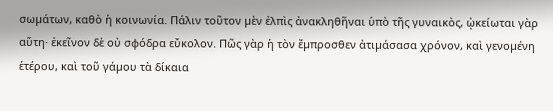σωµάτων, καθὸ ἡ κοινωνία. Πάλιν τοῦτον µὲν ἐλπὶς ἀνακληθῆναι ὑπὸ τῆς γυναικὸς, ᾠκείωται γὰρ αὕτη· ἐκεῖνον δὲ οὐ σφόδρα εὔκολον. Πῶς γὰρ ἡ τὸν ἔµπροσθεν ἀτιµάσασα χρόνον, καὶ γενοµένη ἑτέρου, καὶ τοῦ γάµου τὰ δίκαια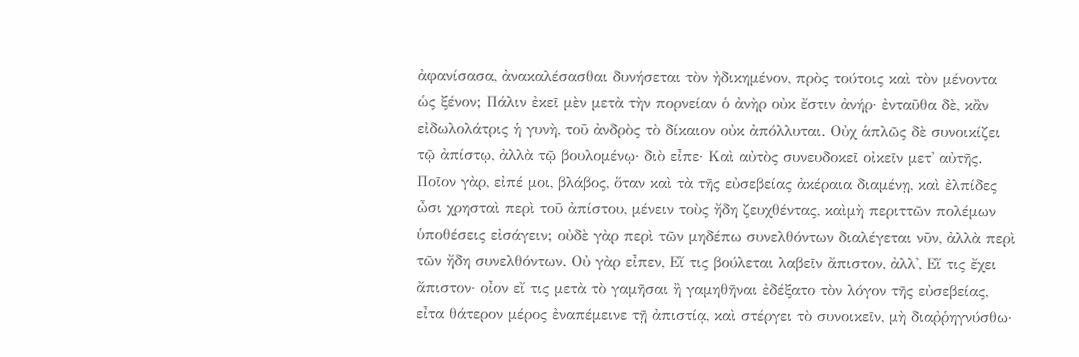ἀφανίσασα, ἀνακαλέσασθαι δυνήσεται τὸν ἠδικηµένον, πρὸς τούτοις καὶ τὸν µένοντα ὡς ξένον; Πάλιν ἐκεῖ µὲν µετὰ τὴν πορνείαν ὁ ἀνὴρ οὐκ ἔστιν ἀνήρ· ἐνταῦθα δὲ, κἂν εἰδωλολάτρις ἡ γυνὴ, τοῦ ἀνδρὸς τὸ δίκαιον οὐκ ἀπόλλυται. Οὐχ ἁπλῶς δὲ συνοικίζει τῷ ἀπίστῳ, ἀλλὰ τῷ βουλοµένῳ· διὸ εἶπε· Καὶ αὐτὸς συνευδοκεῖ οἰκεῖν µετ' αὐτῆς. Ποῖον γὰρ, εἰπέ µοι, βλάβος, ὅταν καὶ τὰ τῆς εὐσεβείας ἀκέραια διαµένῃ, καὶ ἐλπίδες ὦσι χρησταὶ περὶ τοῦ ἀπίστου, µένειν τοὺς ἤδη ζευχθέντας, καὶµὴ περιττῶν πολέµων ὑποθέσεις εἰσάγειν; οὐδὲ γὰρ περὶ τῶν µηδέπω συνελθόντων διαλέγεται νῦν, ἀλλὰ περὶ τῶν ἤδη συνελθόντων. Οὐ γὰρ εἶπεν, Εἴ τις βούλεται λαβεῖν ἄπιστον, ἀλλ', Εἴ τις ἔχει ἄπιστον· οἶον εἴ τις µετὰ τὸ γαµῆσαι ἢ γαµηθῆναι ἐδέξατο τὸν λόγον τῆς εὐσεβείας, εἶτα θάτερον µέρος ἐναπέµεινε τῇ ἀπιστίᾳ, καὶ στέργει τὸ συνοικεῖν, µὴ διαῤῥηγνύσθω·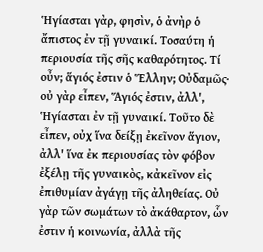Ἡγίασται γὰρ, φησὶν, ὁ ἀνὴρ ὁ ἄπιστος ἐν τῇ γυναικί. Τοσαύτη ἡ περιουσία τῆς σῆς καθαρότητος. Τί οὖν; ἅγιός ἐστιν ὁ Ἕλλην; Οὐδαµῶς· οὐ γὰρ εἶπεν, Ἅγιός ἐστιν, ἀλλ', Ἡγίασται ἐν τῇ γυναικί. Τοῦτο δὲ εἶπεν, οὐχ ἵνα δείξῃ ἐκεῖνον ἅγιον, ἀλλ' ἵνα ἐκ περιουσίας τὸν φόβον ἐξέλῃ τῆς γυναικὸς, κἀκεῖνον εἰς ἐπιθυµίαν ἀγάγῃ τῆς ἀληθείας. Οὐ γὰρ τῶν σωµάτων τὸ ἀκάθαρτον, ὧν ἐστιν ἡ κοινωνία, ἀλλὰ τῆς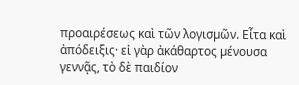προαιρέσεως καὶ τῶν λογισµῶν. Εἶτα καὶ ἀπόδειξις· εἰ γὰρ ἀκάθαρτος µένουσα γεννᾷς, τὸ δὲ παιδίον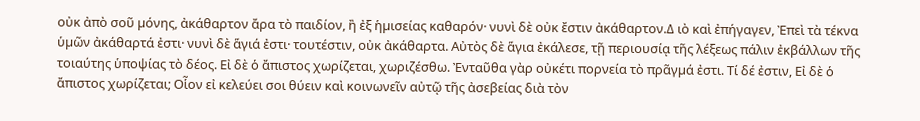οὐκ ἀπὸ σοῦ µόνης, ἀκάθαρτον ἄρα τὸ παιδίον, ἢ ἐξ ἡµισείας καθαρόν· νυνὶ δὲ οὐκ ἔστιν ἀκάθαρτον.∆ ιὸ καὶ ἐπήγαγεν, Ἐπεὶ τὰ τέκνα ὑµῶν ἀκάθαρτά ἐστι· νυνὶ δὲ ἅγιά ἐστι· τουτέστιν, οὐκ ἀκάθαρτα. Αὐτὸς δὲ ἅγια ἐκάλεσε, τῇ περιουσίᾳ τῆς λέξεως πάλιν ἐκβάλλων τῆς τοιαύτης ὑποψίας τὸ δέος. Εἰ δὲ ὁ ἄπιστος χωρίζεται, χωριζέσθω. Ἐνταῦθα γὰρ οὐκέτι πορνεία τὸ πρᾶγµά ἐστι. Τί δέ ἐστιν, Εἰ δὲ ὁ ἄπιστος χωρίζεται; Οἷον εἰ κελεύει σοι θύειν καὶ κοινωνεῖν αὐτῷ τῆς ἀσεβείας διὰ τὸν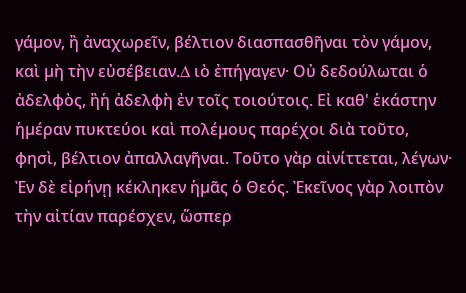γάµον, ἢ ἀναχωρεῖν, βέλτιον διασπασθῆναι τὸν γάµον, καὶ µὴ τὴν εὐσέβειαν.∆ ιὸ ἐπήγαγεν· Οὐ δεδούλωται ὁ ἀδελφὸς, ἢἡ ἀδελφὴ ἐν τοῖς τοιούτοις. Εἰ καθ' ἑκάστην ἡµέραν πυκτεύοι καὶ πολέµους παρέχοι διὰ τοῦτο, φησὶ, βέλτιον ἀπαλλαγῆναι. Τοῦτο γὰρ αἰνίττεται, λέγων· Ἐν δὲ εἰρήνῃ κέκληκεν ἡµᾶς ὁ Θεός. Ἐκεῖνος γὰρ λοιπὸν τὴν αἰτίαν παρέσχεν, ὥσπερ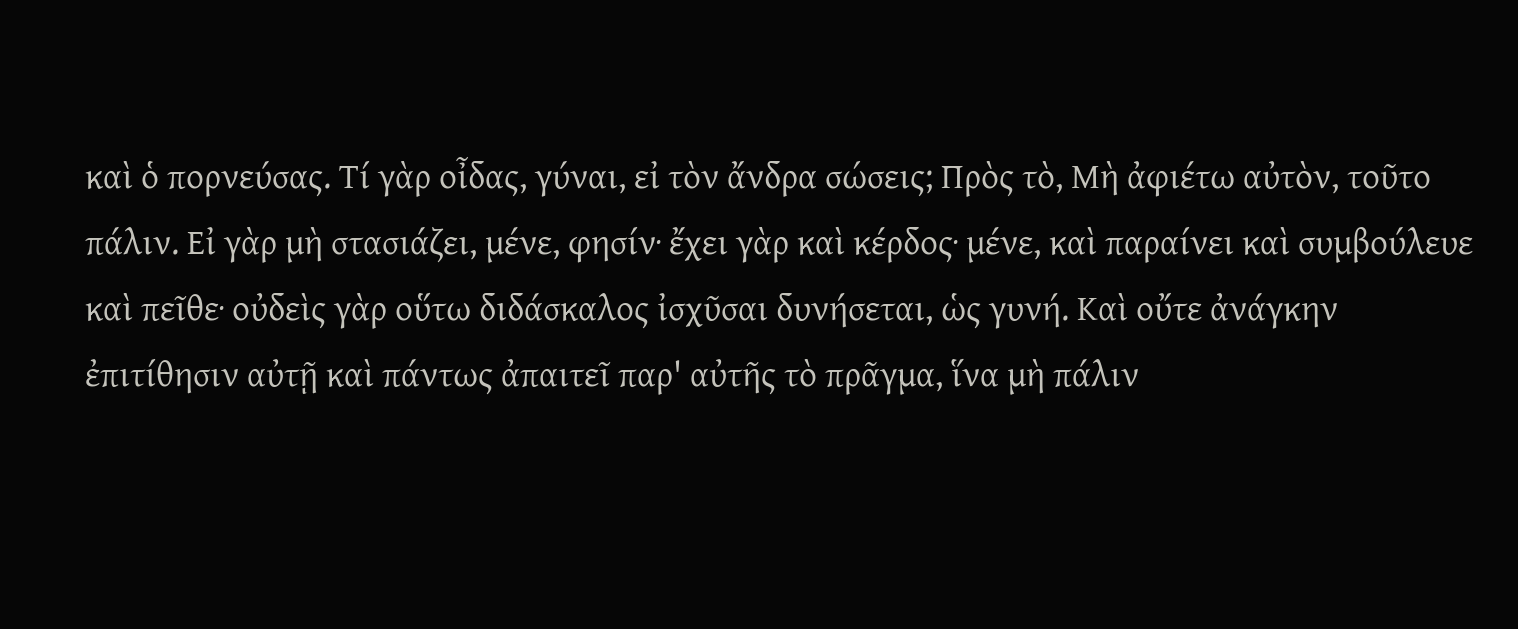καὶ ὁ πορνεύσας. Τί γὰρ οἶδας, γύναι, εἰ τὸν ἄνδρα σώσεις; Πρὸς τὸ, Μὴ ἀφιέτω αὐτὸν, τοῦτο πάλιν. Εἰ γὰρ µὴ στασιάζει, µένε, φησίν· ἔχει γὰρ καὶ κέρδος· µένε, καὶ παραίνει καὶ συµβούλευε καὶ πεῖθε· οὐδεὶς γὰρ οὕτω διδάσκαλος ἰσχῦσαι δυνήσεται, ὡς γυνή. Καὶ οὔτε ἀνάγκην ἐπιτίθησιν αὐτῇ καὶ πάντως ἀπαιτεῖ παρ' αὐτῆς τὸ πρᾶγµα, ἵνα µὴ πάλιν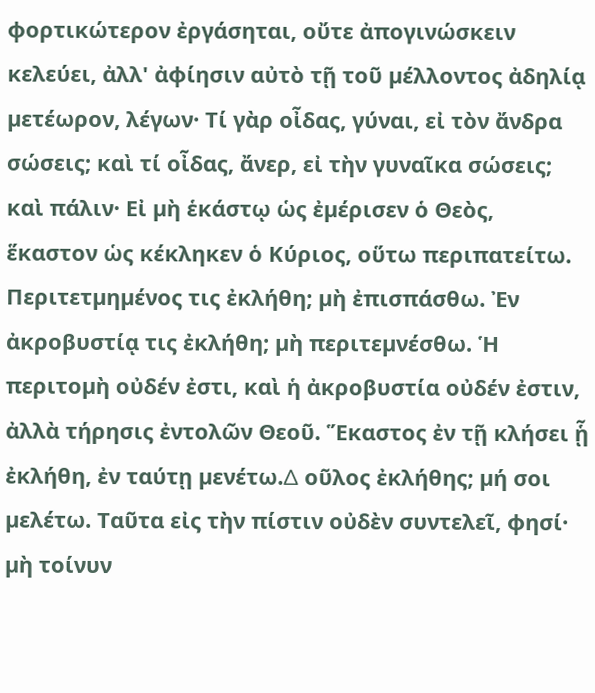φορτικώτερον ἐργάσηται, οὔτε ἀπογινώσκειν κελεύει, ἀλλ' ἀφίησιν αὐτὸ τῇ τοῦ µέλλοντος ἀδηλίᾳ µετέωρον, λέγων· Τί γὰρ οἶδας, γύναι, εἰ τὸν ἄνδρα σώσεις; καὶ τί οἶδας, ἄνερ, εἰ τὴν γυναῖκα σώσεις; καὶ πάλιν· Εἰ µὴ ἑκάστῳ ὡς ἐµέρισεν ὁ Θεὸς, ἕκαστον ὡς κέκληκεν ὁ Κύριος, οὕτω περιπατείτω. Περιτετµηµένος τις ἐκλήθη; µὴ ἐπισπάσθω. Ἐν ἀκροβυστίᾳ τις ἐκλήθη; µὴ περιτεµνέσθω. Ἡ περιτοµὴ οὐδέν ἐστι, καὶ ἡ ἀκροβυστία οὐδέν ἐστιν, ἀλλὰ τήρησις ἐντολῶν Θεοῦ. Ἕκαστος ἐν τῇ κλήσει ᾗ ἐκλήθη, ἐν ταύτῃ µενέτω.∆ οῦλος ἐκλήθης; µή σοι µελέτω. Ταῦτα εἰς τὴν πίστιν οὐδὲν συντελεῖ, φησί· µὴ τοίνυν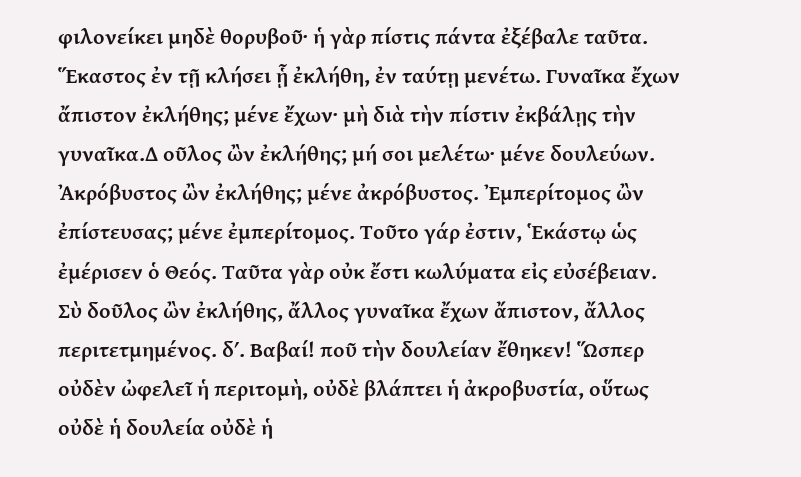φιλονείκει µηδὲ θορυβοῦ· ἡ γὰρ πίστις πάντα ἐξέβαλε ταῦτα. Ἕκαστος ἐν τῇ κλήσει ᾗ ἐκλήθη, ἐν ταύτῃ µενέτω. Γυναῖκα ἔχων ἄπιστον ἐκλήθης; µένε ἔχων· µὴ διὰ τὴν πίστιν ἐκβάλῃς τὴν γυναῖκα.∆ οῦλος ὢν ἐκλήθης; µή σοι µελέτω· µένε δουλεύων. Ἀκρόβυστος ὢν ἐκλήθης; µένε ἀκρόβυστος. Ἐµπερίτοµος ὢν ἐπίστευσας; µένε ἐµπερίτοµος. Τοῦτο γάρ ἐστιν, Ἑκάστῳ ὡς ἐµέρισεν ὁ Θεός. Ταῦτα γὰρ οὐκ ἔστι κωλύµατα εἰς εὐσέβειαν. Σὺ δοῦλος ὢν ἐκλήθης, ἄλλος γυναῖκα ἔχων ἄπιστον, ἄλλος περιτετµηµένος. δʹ. Βαβαί! ποῦ τὴν δουλείαν ἔθηκεν! Ὥσπερ οὐδὲν ὠφελεῖ ἡ περιτοµὴ, οὐδὲ βλάπτει ἡ ἀκροβυστία, οὕτως οὐδὲ ἡ δουλεία οὐδὲ ἡ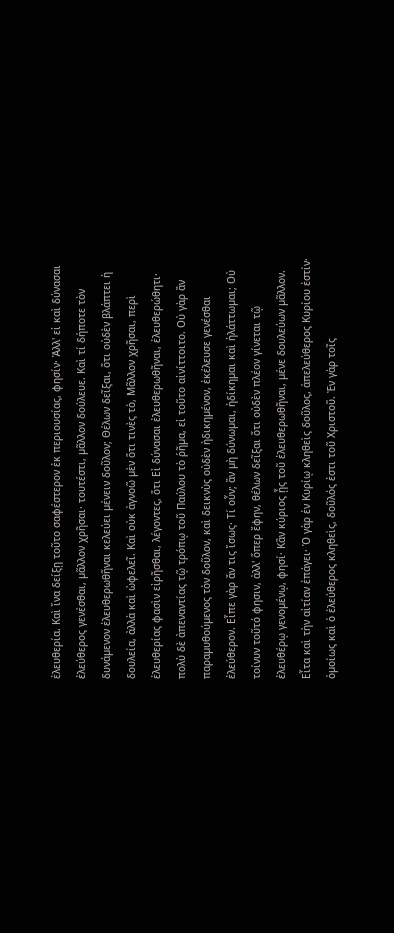ἐλευθερία. Καὶ ἵνα δείξῃ τοῦτο σαφέστερον ἐκ περιουσίας, φησίν· Ἀλλ' εἰ καὶ δύνασαι ἐλεύθερος γενέσθαι, µᾶλλον χρῆσαι· τουτέστι, µᾶλλον δούλευε. Καὶ τί δήποτε τὸν δυνάµενον ἐλευθερωθῆναι κελεύει µένειν δοῦλον; Θέλων δεῖξαι, ὅτι οὐδὲν βλάπτει ἡ δουλεία, ἀλλὰ καὶ ὠφελεῖ. Καὶ οὐκ ἀγνοῶ µὲν ὅτι τινὲς τὸ, Μᾶλλον χρῆσαι, περὶ ἐλευθερίας φασὶν εἰρῆσθαι, λέγοντες, ὅτι Εἰ δύνασαι ἐλευθερωθῆναι, ἐλευθερώθητι· πολὺ δὲ ἀπεναντίας τῷ τρόπῳ τοῦ Παύλου τὸ ῥῆµα, εἰ τοῦτο αἰνίττοιτο. Οὐ γὰρ ἂν παραµυθούµενος τὸν δοῦλον, καὶ δεικνὺς οὐδὲν ἠδικηµένον, ἐκέλευσε γενέσθαι ἐλεύθερον. Εἶπε γὰρ ἄν τις ἴσως· Τί οὖν; ἂν µὴ δύνωµαι, ἠδίκηµαι καὶ ἠλάττωµαι; Οὐ τοίνυν τοῦτό φησιν, ἀλλ' ὅπερ ἔφην, θέλων δεῖξαι ὅτι οὐδὲν πλέον γίνεται τῷ ἐλευθέρῳ γενοµένῳ, φησί· Κἂν κύριος ᾖς τοῦ ἐλευθερωθῆναι, µένε δουλεύων µᾶλλον. Εἶτα καὶ τὴν αἰτίαν ἐπάγει· Ὁ γὰρ ἐν Κυρίῳ κληθεὶς δοῦλος, ἀπελεύθερος Κυρίου ἐστίν· ὁµοίως καὶ ὁ ἐλεύθερος κληθεὶς, δοῦλός ἐστι τοῦ Χριστοῦ. Ἐν γὰρ τοῖς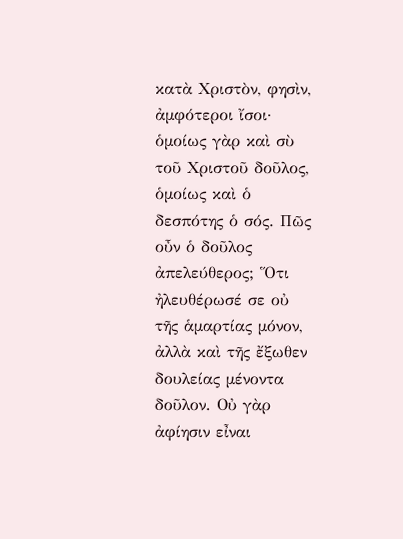κατὰ Χριστὸν, φησὶν, ἀµφότεροι ἴσοι· ὁµοίως γὰρ καὶ σὺ τοῦ Χριστοῦ δοῦλος, ὁµοίως καὶ ὁ δεσπότης ὁ σός. Πῶς οὖν ὁ δοῦλος ἀπελεύθερος; Ὅτι ἠλευθέρωσέ σε οὐ τῆς ἁµαρτίας µόνον, ἀλλὰ καὶ τῆς ἔξωθεν δουλείας µένοντα δοῦλον. Οὐ γὰρ ἀφίησιν εἶναι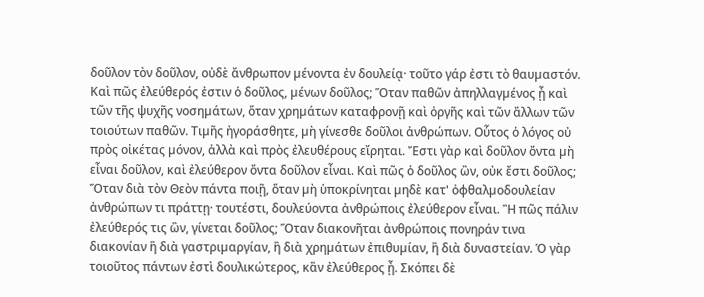δοῦλον τὸν δοῦλον, οὐδὲ ἄνθρωπον µένοντα ἐν δουλείᾳ· τοῦτο γάρ ἐστι τὸ θαυµαστόν. Καὶ πῶς ἐλεύθερός ἐστιν ὁ δοῦλος, µένων δοῦλος; Ὅταν παθῶν ἀπηλλαγµένος ᾖ καὶ τῶν τῆς ψυχῆς νοσηµάτων, ὅταν χρηµάτων καταφρονῇ καὶ ὀργῆς καὶ τῶν ἄλλων τῶν τοιούτων παθῶν. Τιµῆς ἠγοράσθητε, µὴ γίνεσθε δοῦλοι ἀνθρώπων. Οὗτος ὁ λόγος οὐ πρὸς οἰκέτας µόνον, ἀλλὰ καὶ πρὸς ἐλευθέρους εἴρηται. Ἔστι γὰρ καὶ δοῦλον ὄντα µὴ εἶναι δοῦλον, καὶ ἐλεύθερον ὄντα δοῦλον εἶναι. Καὶ πῶς ὁ δοῦλος ὢν, οὐκ ἔστι δοῦλος; Ὅταν διὰ τὸν Θεὸν πάντα ποιῇ, ὅταν µὴ ὑποκρίνηται µηδὲ κατ' ὀφθαλµοδουλείαν ἀνθρώπων τι πράττῃ· τουτέστι, δουλεύοντα ἀνθρώποις ἐλεύθερον εἶναι. Ἢ πῶς πάλιν ἐλεύθερός τις ὢν, γίνεται δοῦλος; Ὅταν διακονῆται ἀνθρώποις πονηράν τινα διακονίαν ἢ διὰ γαστριµαργίαν, ἢ διὰ χρηµάτων ἐπιθυµίαν, ἢ διὰ δυναστείαν. Ὁ γὰρ τοιοῦτος πάντων ἐστὶ δουλικώτερος, κἂν ἐλεύθερος ᾖ. Σκόπει δὲ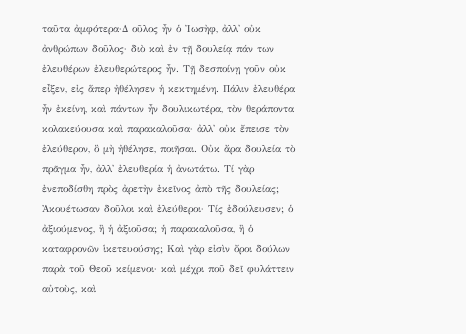ταῦτα ἀµφότερα·∆ οῦλος ἦν ὁ Ἰωσὴφ, ἀλλ' οὐκ ἀνθρώπων δοῦλος· διὸ καὶ ἐν τῇ δουλείᾳ πάν των ἐλευθέρων ἐλευθερώτερος ἦν. Τῇ δεσποίνῃ γοῦν οὐκ εἶξεν, εἰς ἅπερ ἠθέλησεν ἡ κεκτηµένη. Πάλιν ἐλευθέρα ἦν ἐκείνη, καὶ πάντων ἦν δουλικωτέρα, τὸν θεράποντα κολακεύουσα καὶ παρακαλοῦσα· ἀλλ' οὐκ ἔπεισε τὸν ἐλεύθερον, ὃ µὴ ἠθέλησε, ποιῆσαι. Οὐκ ἄρα δουλεία τὸ πρᾶγµα ἦν, ἀλλ' ἐλευθερία ἡ ἀνωτάτω. Τί γὰρ ἐνεποδίσθη πρὸς ἀρετὴν ἐκεῖνος ἀπὸ τῆς δουλείας; Ἀκουέτωσαν δοῦλοι καὶ ἐλεύθεροι· Τίς ἐδούλευσεν; ὁ ἀξιούµενος, ἢ ἡ ἀξιοῦσα; ἡ παρακαλοῦσα, ἢ ὁ καταφρονῶν ἱκετευούσης; Καὶ γὰρ εἰσὶν ὄροι δούλων παρὰ τοῦ Θεοῦ κείµενοι· καὶ µέχρι ποῦ δεῖ φυλάττειν αὐτοὺς, καὶ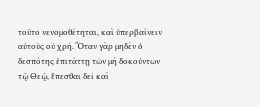τοῦτο νενοµοθέτηται, καὶ ὑπερβαίνειν αὐτοὺς οὐ χρή. Ὅταν γὰρ µηδὲν ὁ δεσπότης ἐπιτάττῃ τῶν µὴ δοκούντων τῷ Θεῷ, ἕπεσθαι δεῖ καὶ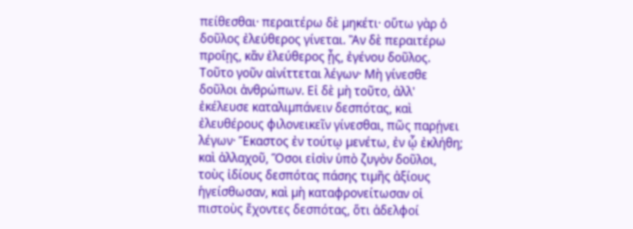πείθεσθαι· περαιτέρω δὲ µηκέτι· οὕτω γὰρ ὁ δοῦλος ἐλεύθερος γίνεται. Ἂν δὲ περαιτέρω προΐῃς, κἂν ἐλεύθερος ᾖς, ἐγένου δοῦλος. Τοῦτο γοῦν αἰνίττεται λέγων· Μὴ γίνεσθε δοῦλοι ἀνθρώπων. Εἰ δὲ µὴ τοῦτο, ἀλλ' ἐκέλευσε καταλιµπάνειν δεσπότας, καὶ ἐλευθέρους φιλονεικεῖν γίνεσθαι, πῶς παρῄνει λέγων· Ἕκαστος ἐν τούτῳ µενέτω, ἐν ᾧ ἐκλήθη; καὶ ἀλλαχοῦ, Ὅσοι εἰσὶν ὑπὸ ζυγὸν δοῦλοι, τοὺς ἰδίους δεσπότας πάσης τιµῆς ἀξίους ἡγείσθωσαν, καὶ µὴ καταφρονείτωσαν οἱ πιστοὺς ἔχοντες δεσπότας, ὅτι ἀδελφοί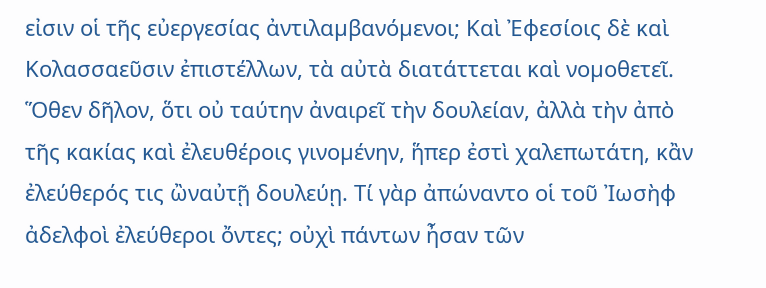εἰσιν οἱ τῆς εὐεργεσίας ἀντιλαµβανόµενοι; Καὶ Ἐφεσίοις δὲ καὶ Κολασσαεῦσιν ἐπιστέλλων, τὰ αὐτὰ διατάττεται καὶ νοµοθετεῖ. Ὅθεν δῆλον, ὅτι οὐ ταύτην ἀναιρεῖ τὴν δουλείαν, ἀλλὰ τὴν ἀπὸ τῆς κακίας καὶ ἐλευθέροις γινοµένην, ἥπερ ἐστὶ χαλεπωτάτη, κἂν ἐλεύθερός τις ὢναὐτῇ δουλεύῃ. Τί γὰρ ἀπώναντο οἱ τοῦ Ἰωσὴφ ἀδελφοὶ ἐλεύθεροι ὄντες; οὐχὶ πάντων ἦσαν τῶν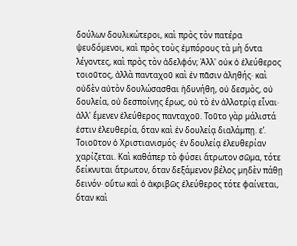δούλων δουλικώτεροι, καὶ πρὸς τὸν πατέρα ψευδόµενοι, καὶ πρὸς τοὺς ἐµπόρους τὰ µὴ ὄντα λέγοντες, καὶ πρὸς τὸν ἀδελφόν; Ἀλλ' οὐκ ὁ ἐλεύθερος τοιοῦτος, ἀλλὰ πανταχοῦ καὶ ἐν πᾶσιν ἀληθής· καὶ οὐδὲν αὐτὸν δουλώσασθαι ἠδυνήθη, οὐ δεσµὸς, οὐ δουλεία, οὐ δεσποίνης ἔρως, οὐ τὸ ἐν ἀλλοτρίᾳ εἶναι· ἀλλ' ἔµενεν ἐλεύθερος πανταχοῦ. Τοῦτο γὰρ µάλιστά ἐστιν ἐλευθερία, ὅταν καὶ ἐν δουλείᾳ διαλάµπῃ. εʹ. Τοιοῦτον ὁ Χριστιανισµός· ἐν δουλείᾳ ἐλευθερίαν χαρίζεται. Καὶ καθάπερ τὸ φύσει ἄτρωτον σῶµα, τότε δείκνυται ἄτρωτον, ὅταν δεξάµενον βέλος µηδὲν πάθῃ δεινόν· οὕτω καὶ ὁ ἀκριβῶς ἐλεύθερος τότε φαίνεται, ὅταν καὶ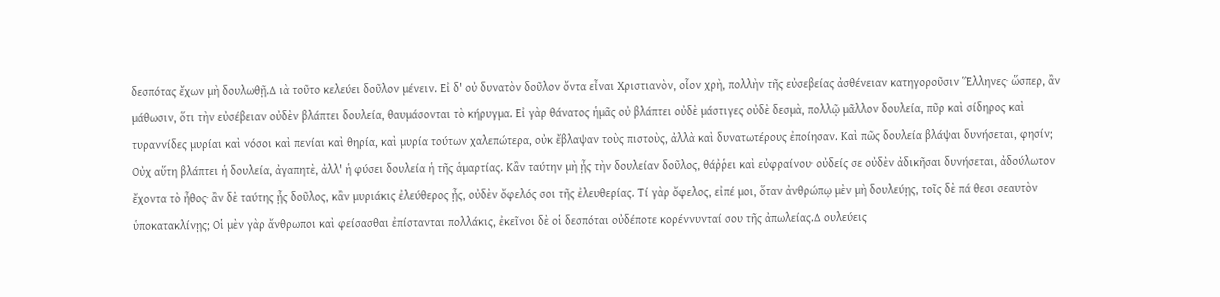δεσπότας ἔχων µὴ δουλωθῇ.∆ ιὰ τοῦτο κελεύει δοῦλον µένειν. Εἰ δ' οὐ δυνατὸν δοῦλον ὄντα εἶναι Χριστιανὸν, οἷον χρὴ, πολλὴν τῆς εὐσεβείας ἀσθένειαν κατηγοροῦσιν Ἕλληνες· ὥσπερ, ἂν µάθωσιν, ὅτι τὴν εὐσέβειαν οὐδὲν βλάπτει δουλεία, θαυµάσονται τὸ κήρυγµα. Εἰ γὰρ θάνατος ἡµᾶς οὐ βλάπτει οὐδὲ µάστιγες οὐδὲ δεσµὰ, πολλῷ µᾶλλον δουλεία, πῦρ καὶ σίδηρος καὶ τυραννίδες µυρίαι καὶ νόσοι καὶ πενίαι καὶ θηρία, καὶ µυρία τούτων χαλεπώτερα, οὐκ ἔβλαψαν τοὺς πιστοὺς, ἀλλὰ καὶ δυνατωτέρους ἐποίησαν. Καὶ πῶς δουλεία βλάψαι δυνήσεται, φησίν; Οὐχ αὕτη βλάπτει ἡ δουλεία, ἀγαπητὲ, ἀλλ' ἡ φύσει δουλεία ἡ τῆς ἁµαρτίας. Κἂν ταύτην µὴ ᾖς τὴν δουλείαν δοῦλος, θάῤῥει καὶ εὐφραίνου· οὐδείς σε οὐδὲν ἀδικῆσαι δυνήσεται, ἀδούλωτον ἔχοντα τὸ ἦθος· ἂν δὲ ταύτης ᾖς δοῦλος, κἂν µυριάκις ἐλεύθερος ᾖς, οὐδὲν ὄφελός σοι τῆς ἐλευθερίας. Τί γὰρ ὄφελος, εἰπέ µοι, ὅταν ἀνθρώπῳ µὲν µὴ δουλεύῃς, τοῖς δὲ πά θεσι σεαυτὸν ὑποκατακλίνῃς; Οἱ µὲν γὰρ ἄνθρωποι καὶ φείσασθαι ἐπίστανται πολλάκις, ἐκεῖνοι δὲ οἱ δεσπόται οὐδέποτε κορέννυνταί σου τῆς ἀπωλείας.∆ ουλεύεις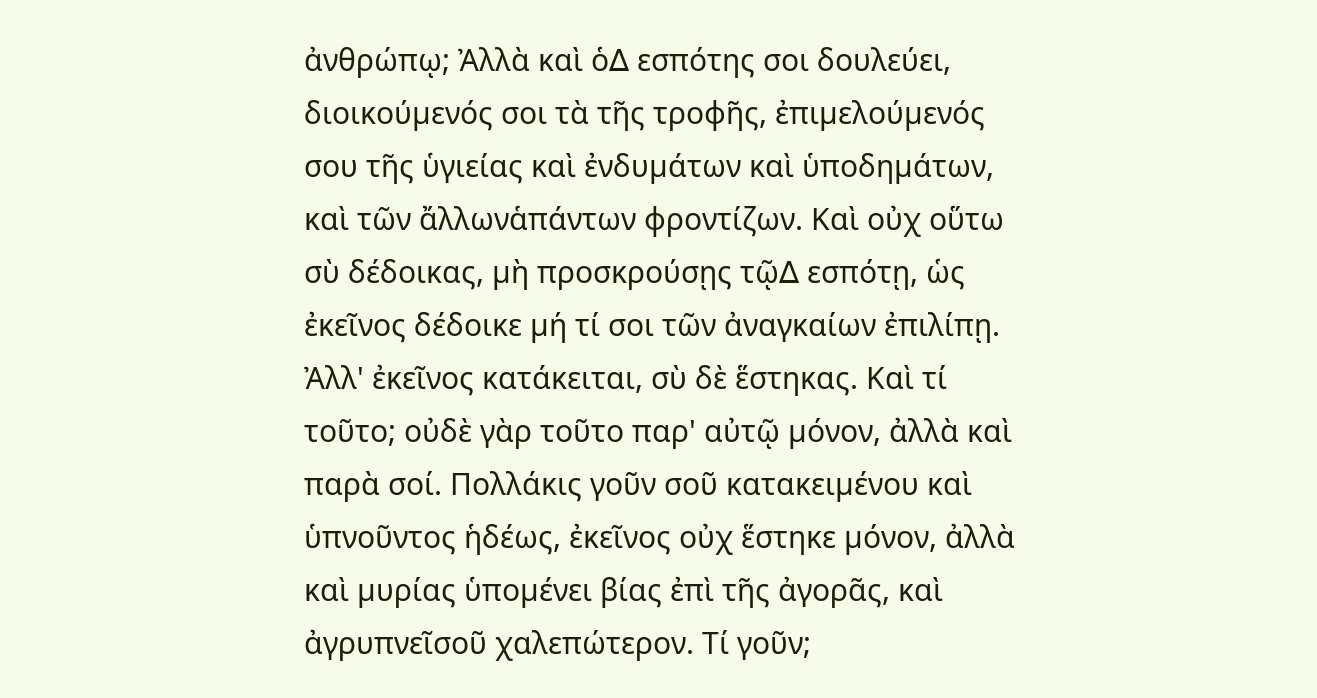ἀνθρώπῳ; Ἀλλὰ καὶ ὁ∆ εσπότης σοι δουλεύει, διοικούµενός σοι τὰ τῆς τροφῆς, ἐπιµελούµενός σου τῆς ὑγιείας καὶ ἐνδυµάτων καὶ ὑποδηµάτων, καὶ τῶν ἄλλωνἁπάντων φροντίζων. Καὶ οὐχ οὕτω σὺ δέδοικας, µὴ προσκρούσῃς τῷ∆ εσπότῃ, ὡς ἐκεῖνος δέδοικε µή τί σοι τῶν ἀναγκαίων ἐπιλίπῃ. Ἀλλ' ἐκεῖνος κατάκειται, σὺ δὲ ἕστηκας. Καὶ τί τοῦτο; οὐδὲ γὰρ τοῦτο παρ' αὐτῷ µόνον, ἀλλὰ καὶ παρὰ σοί. Πολλάκις γοῦν σοῦ κατακειµένου καὶ ὑπνοῦντος ἡδέως, ἐκεῖνος οὐχ ἕστηκε µόνον, ἀλλὰ καὶ µυρίας ὑποµένει βίας ἐπὶ τῆς ἀγορᾶς, καὶ ἀγρυπνεῖσοῦ χαλεπώτερον. Τί γοῦν;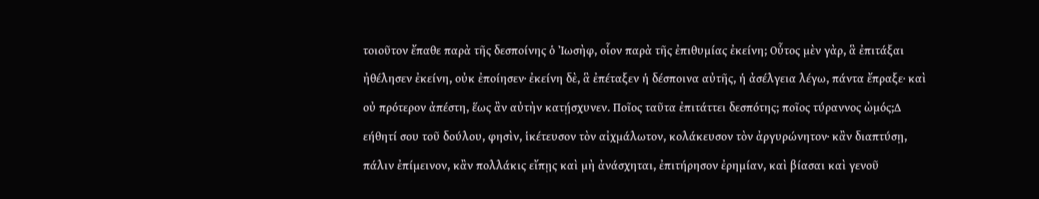τοιοῦτον ἔπαθε παρὰ τῆς δεσποίνης ὁ Ἰωσὴφ, οἷον παρὰ τῆς ἐπιθυµίας ἐκείνη; Οὗτος µὲν γὰρ, ἃ ἐπιτάξαι ἠθέλησεν ἐκείνη, οὐκ ἐποίησεν· ἐκείνη δὲ, ἃ ἐπέταξεν ἡ δέσποινα αὐτῆς, ἡ ἀσέλγεια λέγω, πάντα ἔπραξε· καὶ οὐ πρότερον ἀπέστη, ἕως ἂν αὐτὴν κατῄσχυνεν. Ποῖος ταῦτα ἐπιτάττει δεσπότης; ποῖος τύραννος ὠµός;∆ εήθητί σου τοῦ δούλου, φησὶν, ἱκέτευσον τὸν αἰχµάλωτον, κολάκευσον τὸν ἀργυρώνητον· κἂν διαπτύσῃ, πάλιν ἐπίµεινον, κἂν πολλάκις εἴπῃς καὶ µὴ ἀνάσχηται, ἐπιτήρησον ἐρηµίαν, καὶ βίασαι καὶ γενοῦ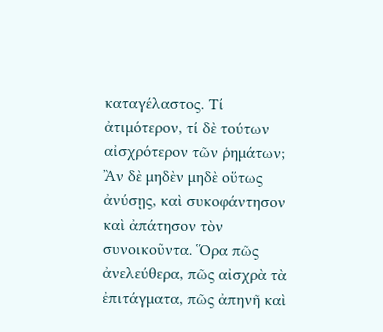καταγέλαστος. Τί ἀτιµότερον, τί δὲ τούτων αἰσχρότερον τῶν ῥηµάτων; Ἂν δὲ µηδὲν µηδὲ οὕτως ἀνύσῃς, καὶ συκοφάντησον καὶ ἀπάτησον τὸν συνοικοῦντα. Ὅρα πῶς ἀνελεύθερα, πῶς αἰσχρὰ τὰ ἐπιτάγµατα, πῶς ἀπηνῆ καὶ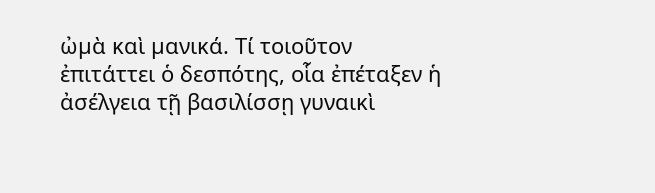ὠµὰ καὶ µανικά. Τί τοιοῦτον ἐπιτάττει ὁ δεσπότης, οἷα ἐπέταξεν ἡ ἀσέλγεια τῇ βασιλίσσῃ γυναικὶ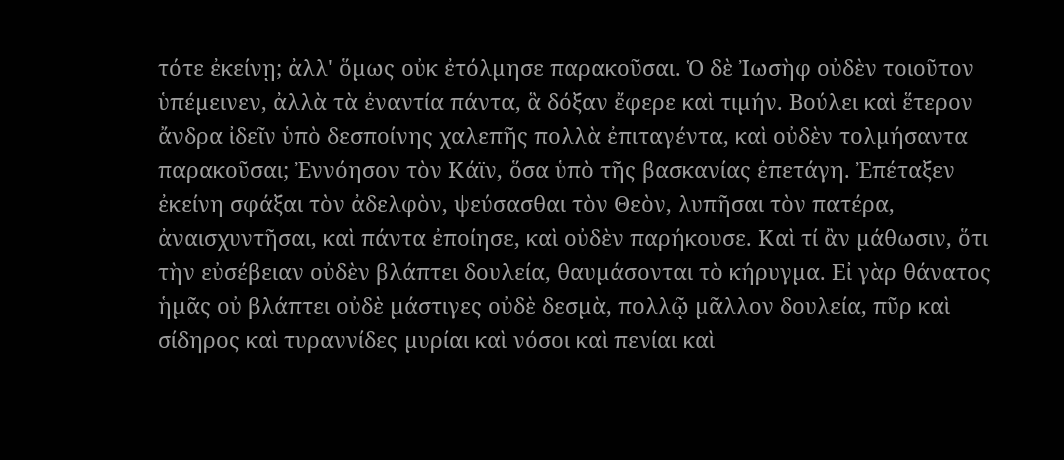τότε ἐκείνῃ; ἀλλ' ὅµως οὐκ ἐτόλµησε παρακοῦσαι. Ὁ δὲ Ἰωσὴφ οὐδὲν τοιοῦτον ὑπέµεινεν, ἀλλὰ τὰ ἐναντία πάντα, ἃ δόξαν ἔφερε καὶ τιµήν. Βούλει καὶ ἕτερον ἄνδρα ἰδεῖν ὑπὸ δεσποίνης χαλεπῆς πολλὰ ἐπιταγέντα, καὶ οὐδὲν τολµήσαντα παρακοῦσαι; Ἐννόησον τὸν Κάϊν, ὅσα ὑπὸ τῆς βασκανίας ἐπετάγη. Ἐπέταξεν ἐκείνη σφάξαι τὸν ἀδελφὸν, ψεύσασθαι τὸν Θεὸν, λυπῆσαι τὸν πατέρα, ἀναισχυντῆσαι, καὶ πάντα ἐποίησε, καὶ οὐδὲν παρήκουσε. Καὶ τί ἂν µάθωσιν, ὅτι τὴν εὐσέβειαν οὐδὲν βλάπτει δουλεία, θαυµάσονται τὸ κήρυγµα. Εἰ γὰρ θάνατος ἡµᾶς οὐ βλάπτει οὐδὲ µάστιγες οὐδὲ δεσµὰ, πολλῷ µᾶλλον δουλεία, πῦρ καὶ σίδηρος καὶ τυραννίδες µυρίαι καὶ νόσοι καὶ πενίαι καὶ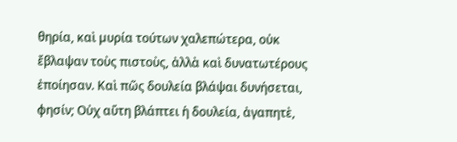θηρία, καὶ µυρία τούτων χαλεπώτερα, οὐκ ἔβλαψαν τοὺς πιστοὺς, ἀλλὰ καὶ δυνατωτέρους ἐποίησαν. Καὶ πῶς δουλεία βλάψαι δυνήσεται, φησίν; Οὐχ αὕτη βλάπτει ἡ δουλεία, ἀγαπητὲ,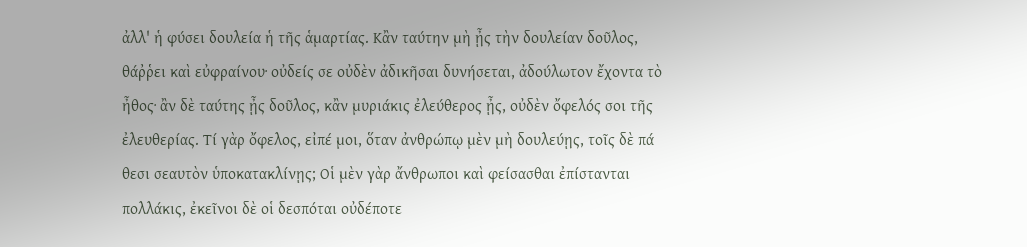ἀλλ' ἡ φύσει δουλεία ἡ τῆς ἁµαρτίας. Κἂν ταύτην µὴ ᾖς τὴν δουλείαν δοῦλος, θάῤῥει καὶ εὐφραίνου· οὐδείς σε οὐδὲν ἀδικῆσαι δυνήσεται, ἀδούλωτον ἔχοντα τὸ ἦθος· ἂν δὲ ταύτης ᾖς δοῦλος, κἂν µυριάκις ἐλεύθερος ᾖς, οὐδὲν ὄφελός σοι τῆς ἐλευθερίας. Τί γὰρ ὄφελος, εἰπέ µοι, ὅταν ἀνθρώπῳ µὲν µὴ δουλεύῃς, τοῖς δὲ πά θεσι σεαυτὸν ὑποκατακλίνῃς; Οἱ µὲν γὰρ ἄνθρωποι καὶ φείσασθαι ἐπίστανται πολλάκις, ἐκεῖνοι δὲ οἱ δεσπόται οὐδέποτε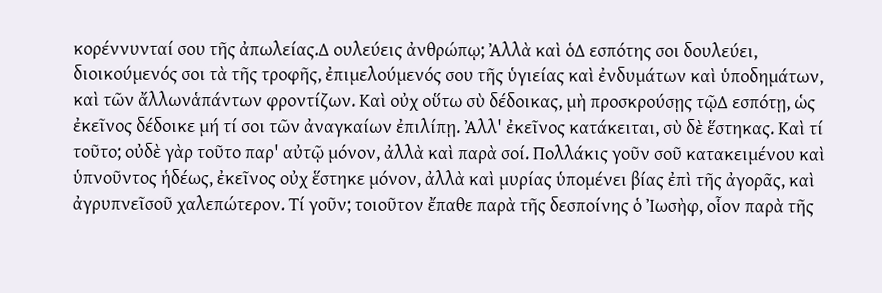κορέννυνταί σου τῆς ἀπωλείας.∆ ουλεύεις ἀνθρώπῳ; Ἀλλὰ καὶ ὁ∆ εσπότης σοι δουλεύει, διοικούµενός σοι τὰ τῆς τροφῆς, ἐπιµελούµενός σου τῆς ὑγιείας καὶ ἐνδυµάτων καὶ ὑποδηµάτων, καὶ τῶν ἄλλωνἁπάντων φροντίζων. Καὶ οὐχ οὕτω σὺ δέδοικας, µὴ προσκρούσῃς τῷ∆ εσπότῃ, ὡς ἐκεῖνος δέδοικε µή τί σοι τῶν ἀναγκαίων ἐπιλίπῃ. Ἀλλ' ἐκεῖνος κατάκειται, σὺ δὲ ἕστηκας. Καὶ τί τοῦτο; οὐδὲ γὰρ τοῦτο παρ' αὐτῷ µόνον, ἀλλὰ καὶ παρὰ σοί. Πολλάκις γοῦν σοῦ κατακειµένου καὶ ὑπνοῦντος ἡδέως, ἐκεῖνος οὐχ ἕστηκε µόνον, ἀλλὰ καὶ µυρίας ὑποµένει βίας ἐπὶ τῆς ἀγορᾶς, καὶ ἀγρυπνεῖσοῦ χαλεπώτερον. Τί γοῦν; τοιοῦτον ἔπαθε παρὰ τῆς δεσποίνης ὁ Ἰωσὴφ, οἷον παρὰ τῆς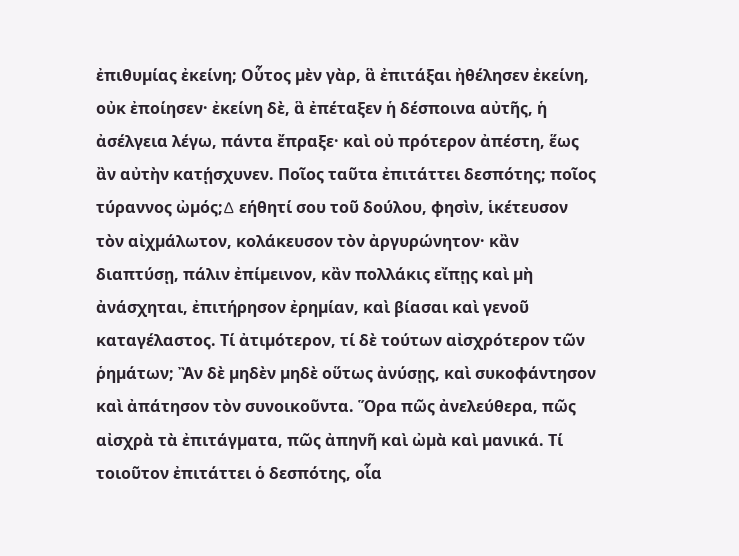ἐπιθυµίας ἐκείνη; Οὗτος µὲν γὰρ, ἃ ἐπιτάξαι ἠθέλησεν ἐκείνη, οὐκ ἐποίησεν· ἐκείνη δὲ, ἃ ἐπέταξεν ἡ δέσποινα αὐτῆς, ἡ ἀσέλγεια λέγω, πάντα ἔπραξε· καὶ οὐ πρότερον ἀπέστη, ἕως ἂν αὐτὴν κατῄσχυνεν. Ποῖος ταῦτα ἐπιτάττει δεσπότης; ποῖος τύραννος ὠµός;∆ εήθητί σου τοῦ δούλου, φησὶν, ἱκέτευσον τὸν αἰχµάλωτον, κολάκευσον τὸν ἀργυρώνητον· κἂν διαπτύσῃ, πάλιν ἐπίµεινον, κἂν πολλάκις εἴπῃς καὶ µὴ ἀνάσχηται, ἐπιτήρησον ἐρηµίαν, καὶ βίασαι καὶ γενοῦ καταγέλαστος. Τί ἀτιµότερον, τί δὲ τούτων αἰσχρότερον τῶν ῥηµάτων; Ἂν δὲ µηδὲν µηδὲ οὕτως ἀνύσῃς, καὶ συκοφάντησον καὶ ἀπάτησον τὸν συνοικοῦντα. Ὅρα πῶς ἀνελεύθερα, πῶς αἰσχρὰ τὰ ἐπιτάγµατα, πῶς ἀπηνῆ καὶ ὠµὰ καὶ µανικά. Τί τοιοῦτον ἐπιτάττει ὁ δεσπότης, οἷα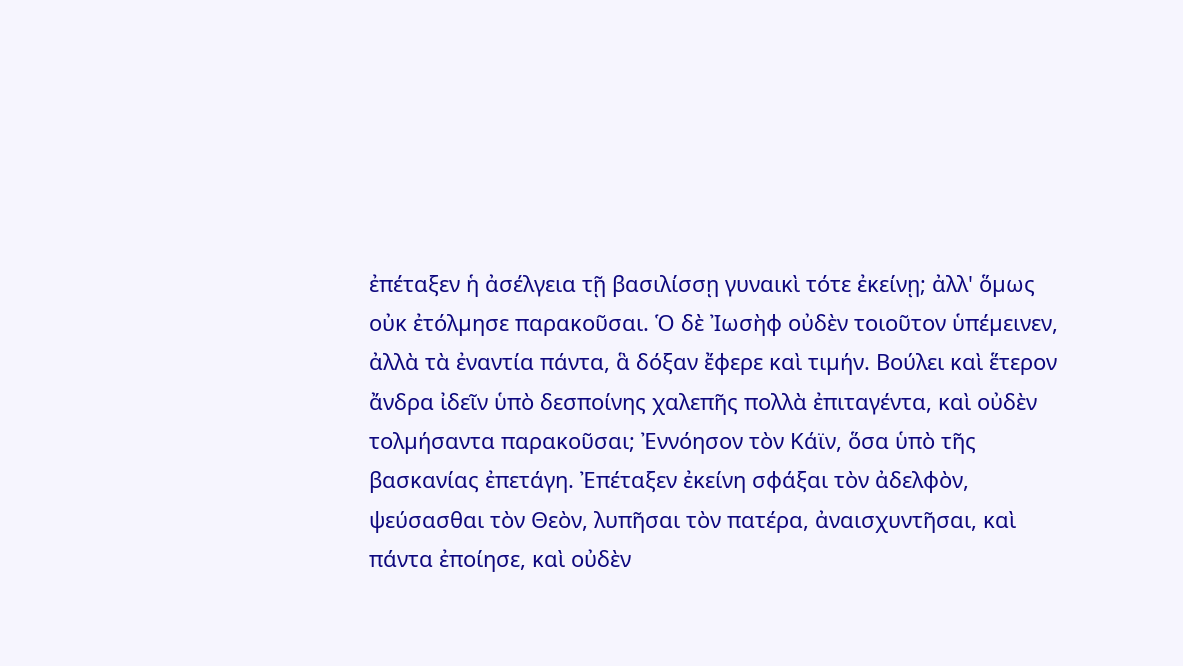ἐπέταξεν ἡ ἀσέλγεια τῇ βασιλίσσῃ γυναικὶ τότε ἐκείνῃ; ἀλλ' ὅµως οὐκ ἐτόλµησε παρακοῦσαι. Ὁ δὲ Ἰωσὴφ οὐδὲν τοιοῦτον ὑπέµεινεν, ἀλλὰ τὰ ἐναντία πάντα, ἃ δόξαν ἔφερε καὶ τιµήν. Βούλει καὶ ἕτερον ἄνδρα ἰδεῖν ὑπὸ δεσποίνης χαλεπῆς πολλὰ ἐπιταγέντα, καὶ οὐδὲν τολµήσαντα παρακοῦσαι; Ἐννόησον τὸν Κάϊν, ὅσα ὑπὸ τῆς βασκανίας ἐπετάγη. Ἐπέταξεν ἐκείνη σφάξαι τὸν ἀδελφὸν, ψεύσασθαι τὸν Θεὸν, λυπῆσαι τὸν πατέρα, ἀναισχυντῆσαι, καὶ πάντα ἐποίησε, καὶ οὐδὲν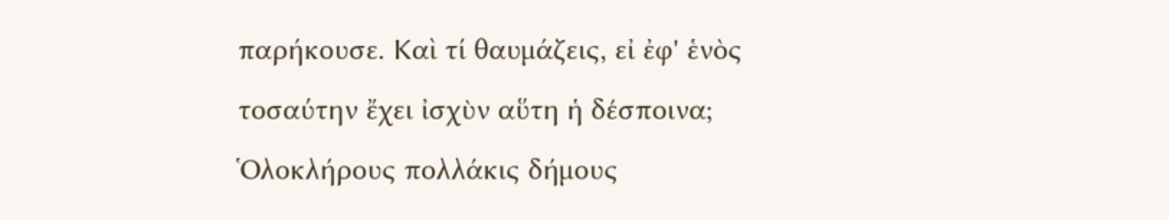παρήκουσε. Καὶ τί θαυµάζεις, εἰ ἐφ' ἑνὸς τοσαύτην ἔχει ἰσχὺν αὕτη ἡ δέσποινα; Ὁλοκλήρους πολλάκις δήµους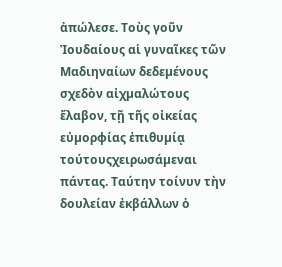ἀπώλεσε. Τοὺς γοῦν Ἰουδαίους αἱ γυναῖκες τῶν Μαδιηναίων δεδεµένους σχεδὸν αἰχµαλώτους ἔλαβον, τῇ τῆς οἰκείας εὐµορφίας ἐπιθυµίᾳ τούτουςχειρωσάµεναι πάντας. Ταύτην τοίνυν τὴν δουλείαν ἐκβάλλων ὁ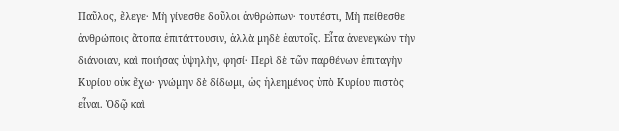Παῦλος, ἔλεγε· Μὴ γίνεσθε δοῦλοι ἀνθρώπων· τουτέστι, Μὴ πείθεσθε ἀνθρώποις ἄτοπα ἐπιτάττουσιν, ἀλλὰ µηδὲ ἑαυτοῖς. Εἶτα ἀνενεγκὼν τὴν διάνοιαν, καὶ ποιήσας ὑψηλὴν, φησί· Περὶ δὲ τῶν παρθένων ἐπιταγὴν Κυρίου οὐκ ἔχω· γνώµην δὲ δίδωµι, ὡς ἠλεηµένος ὑπὸ Κυρίου πιστὸς εἶναι. Ὁδῷ καὶ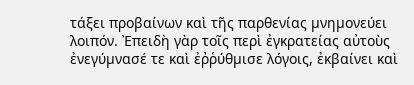τάξει προβαίνων καὶ τῆς παρθενίας µνηµονεύει λοιπόν. Ἐπειδὴ γὰρ τοῖς περὶ ἐγκρατείας αὐτοὺς ἐνεγύµνασέ τε καὶ ἐῤῥύθµισε λόγοις, ἐκβαίνει καὶ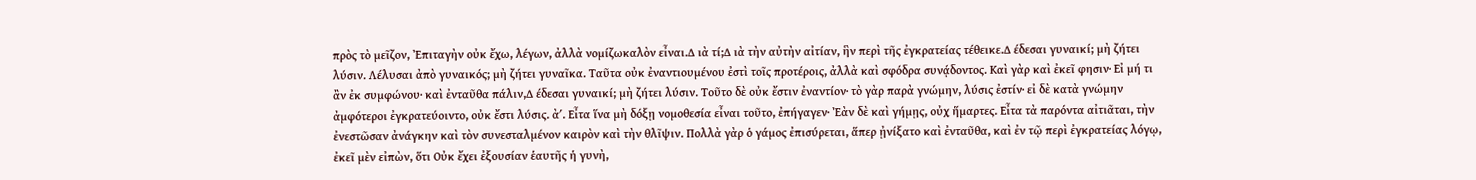πρὸς τὸ µεῖζον, Ἐπιταγὴν οὐκ ἔχω, λέγων, ἀλλὰ νοµίζωκαλὸν εἶναι.∆ ιὰ τί;∆ ιὰ τὴν αὐτὴν αἰτίαν, ἣν περὶ τῆς ἐγκρατείας τέθεικε.∆ έδεσαι γυναικί; µὴ ζήτει λύσιν. Λέλυσαι ἀπὸ γυναικός; µὴ ζήτει γυναῖκα. Ταῦτα οὐκ ἐναντιουµένου ἐστὶ τοῖς προτέροις, ἀλλὰ καὶ σφόδρα συνᾴδοντος. Καὶ γὰρ καὶ ἐκεῖ φησιν· Εἰ µή τι ἂν ἐκ συµφώνου· καὶ ἐνταῦθα πάλιν,∆ έδεσαι γυναικί; µὴ ζήτει λύσιν. Τοῦτο δὲ οὐκ ἔστιν ἐναντίον· τὸ γὰρ παρὰ γνώµην, λύσις ἐστίν· εἰ δὲ κατὰ γνώµην ἀµφότεροι ἐγκρατεύοιντο, οὐκ ἔστι λύσις. ὰʹ. Εἶτα ἵνα µὴ δόξῃ νοµοθεσία εἶναι τοῦτο, ἐπήγαγεν· Ἐὰν δὲ καὶ γήµῃς, οὐχ ἥµαρτες. Εἶτα τὰ παρόντα αἰτιᾶται, τὴν ἐνεστῶσαν ἀνάγκην καὶ τὸν συνεσταλµένον καιρὸν καὶ τὴν θλῖψιν. Πολλὰ γὰρ ὁ γάµος ἐπισύρεται, ἅπερ ᾐνίξατο καὶ ἐνταῦθα, καὶ ἐν τῷ περὶ ἐγκρατείας λόγῳ, ἐκεῖ µὲν εἰπὼν, ὅτι Οὐκ ἔχει ἐξουσίαν ἑαυτῆς ἡ γυνὴ,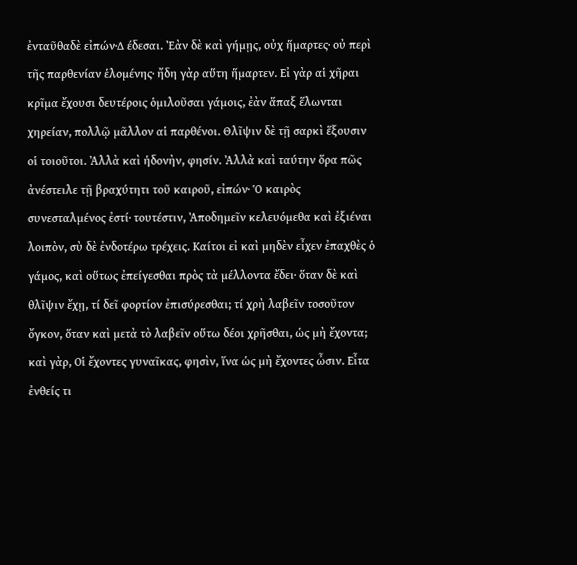ἐνταῦθαδὲ εἰπών·∆ έδεσαι. Ἐὰν δὲ καὶ γήµῃς, οὐχ ἥµαρτες· οὐ περὶ τῆς παρθενίαν ἑλοµένης· ἤδη γὰρ αὕτη ἥµαρτεν. Εἰ γὰρ αἱ χῆραι κρῖµα ἔχουσι δευτέροις ὁµιλοῦσαι γάµοις, ἐὰν ἅπαξ ἕλωνται χηρείαν, πολλῷ µᾶλλον αἱ παρθένοι. Θλῖψιν δὲ τῇ σαρκὶ ἕξουσιν οἱ τοιοῦτοι. Ἀλλὰ καὶ ἡδονὴν, φησίν. Ἀλλὰ καὶ ταύτην ὅρα πῶς ἀνέστειλε τῇ βραχύτητι τοῦ καιροῦ, εἰπών· Ὁ καιρὸς συνεσταλµένος ἐστί· τουτέστιν, Ἀποδηµεῖν κελευόµεθα καὶ ἐξιέναι λοιπὸν, σὺ δὲ ἐνδοτέρω τρέχεις. Καίτοι εἰ καὶ µηδὲν εἶχεν ἐπαχθὲς ὁ γάµος, καὶ οὕτως ἐπείγεσθαι πρὸς τὰ µέλλοντα ἔδει· ὅταν δὲ καὶ θλῖψιν ἔχῃ, τί δεῖ φορτίον ἐπισύρεσθαι; τί χρὴ λαβεῖν τοσοῦτον ὄγκον, ὅταν καὶ µετὰ τὸ λαβεῖν οὕτω δέοι χρῆσθαι, ὡς µὴ ἔχοντα; καὶ γὰρ, Οἱ ἔχοντες γυναῖκας, φησὶν, ἵνα ὡς µὴ ἔχοντες ὦσιν. Εἶτα ἐνθείς τι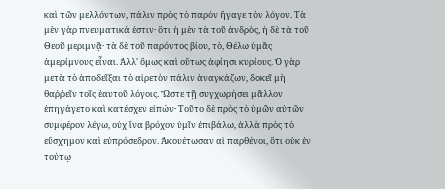καὶ τῶν µελλόντων, πάλιν πρὸς τὸ παρὸν ἤγαγε τὸν λόγον. Τὰ µὲν γὰρ πνευµατικά ἐστιν· ὅτι ἡ µὲν τὰ τοῦ ἀνδρὸς, ἡ δὲ τὰ τοῦ Θεοῦ µεριµνᾷ· τὰ δὲ τοῦ παρόντος βίου, τὸ, Θέλω ὑµᾶς ἀµερίµνους εἶναι. Ἀλλ' ὅµως καὶ οὕτως ἀφίησι κυρίους. Ὁ γὰρ µετὰ τὸ ἀποδεῖξαι τὸ αἱρετὸν πάλιν ἀναγκάζων, δοκεῖ µὴ θαῤῥεῖν τοῖς ἑαυτοῦ λόγοις. Ὥστε τῇ συγχωρήσει µᾶλλον ἐπηγάγετο καὶ κατέσχεν εἰπών· Τοῦτο δὲ πρὸς τὸ ὑµῶν αὐτῶν συµφέρον λέγω, οὐχ ἵνα βρόχον ὑµῖν ἐπιβάλω, ἀλλὰ πρὸς τὸ εὔσχηµον καὶ εὐπρόσεδρον. Ἀκουέτωσαν αἱ παρθένοι, ὅτι οὐκ ἐν τούτῳ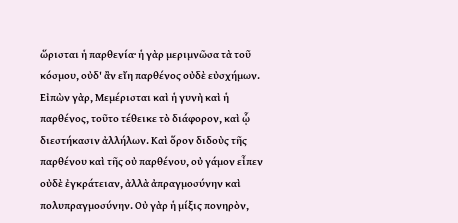ὥρισται ἡ παρθενία· ἡ γὰρ µεριµνῶσα τὰ τοῦ κόσµου, οὐδ' ἂν εἴη παρθένος οὐδὲ εὐσχήµων. Εἰπὼν γὰρ, Μεµέρισται καὶ ἡ γυνὴ καὶ ἡ παρθένος, τοῦτο τέθεικε τὸ διάφορον, καὶ ᾧ διεστήκασιν ἀλλήλων. Καὶ ὅρον διδοὺς τῆς παρθένου καὶ τῆς οὐ παρθένου, οὐ γάµον εἶπεν οὐδὲ ἐγκράτειαν, ἀλλὰ ἀπραγµοσύνην καὶ πολυπραγµοσύνην. Οὐ γὰρ ἡ µίξις πονηρὸν,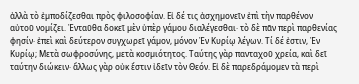ἀλλὰ τὸ ἐµποδίζεσθαι πρὸς φιλοσοφίαν. Εἰ δέ τις ἀσχηµονεῖν ἐπὶ τὴν παρθένον αὐτοῦ νοµίζει. Ἐνταῦθα δοκεῖ µὲν ὑπὲρ γάµου διαλέγεσθαι· τὸ δὲ πᾶν περὶ παρθενίας φησίν· ἐπεὶ καὶ δεύτερον συγχωρεῖ γάµον, µόνον Ἐν Κυρίῳ λέγων. Τί δέ ἐστιν, Ἐν Κυρίῳ; Μετὰ σωφροσύνης, µετὰ κοσµιότητος. Ταύτης γὰρ πανταχοῦ χρεία, καὶ δεῖ ταύτην διώκειν· ἄλλως γὰρ οὐκ ἔστιν ἰδεῖν τὸν Θεόν. Εἰ δὲ παρεδράµοµεν τὰ περὶ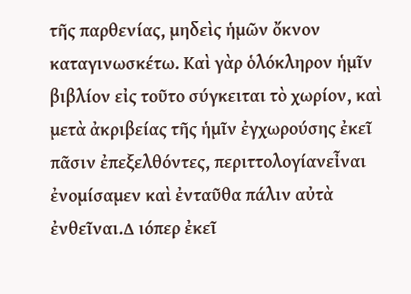τῆς παρθενίας, µηδεὶς ἡµῶν ὄκνον καταγινωσκέτω. Καὶ γὰρ ὁλόκληρον ἡµῖν βιβλίον εἰς τοῦτο σύγκειται τὸ χωρίον, καὶ µετὰ ἀκριβείας τῆς ἡµῖν ἐγχωρούσης ἐκεῖ πᾶσιν ἐπεξελθόντες, περιττολογίανεἶναι ἐνοµίσαµεν καὶ ἐνταῦθα πάλιν αὐτὰ ἐνθεῖναι.∆ ιόπερ ἐκεῖ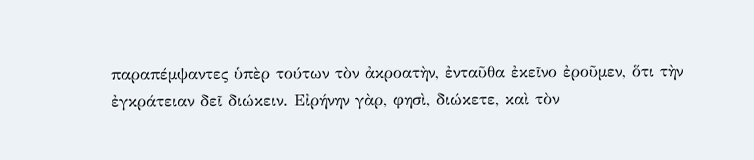παραπέµψαντες ὑπὲρ τούτων τὸν ἀκροατὴν, ἐνταῦθα ἐκεῖνο ἐροῦµεν, ὅτι τὴν ἐγκράτειαν δεῖ διώκειν. Εἰρήνην γὰρ, φησὶ, διώκετε, καὶ τὸν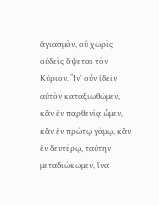ἁγιασµὸν, οὗ χωρὶς οὐδεὶς ὄψεται τὸν Κύριον. Ἵν' οὖν ἰδεῖν αὐτὸν καταξιωθῶµεν, κἂν ἐν παρθενίᾳ ὦµεν, κἂν ἐν πρώτῳ γάµῳ, κἂν ἐν δευτέρῳ, ταύτην µεταδιώκωµεν, ἵνα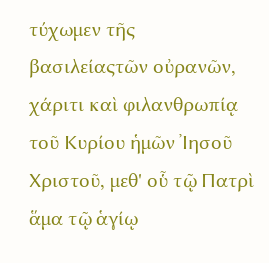τύχωµεν τῆς βασιλείαςτῶν οὐρανῶν, χάριτι καὶ φιλανθρωπίᾳ τοῦ Κυρίου ἡµῶν Ἰησοῦ Χριστοῦ, µεθ' οὗ τῷ Πατρὶ ἅµα τῷ ἁγίῳ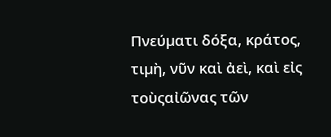Πνεύµατι δόξα, κράτος, τιµὴ, νῦν καὶ ἀεὶ, καὶ εἰς τοὺςαἰῶνας τῶν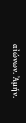αἰώνων. Ἀµήν.